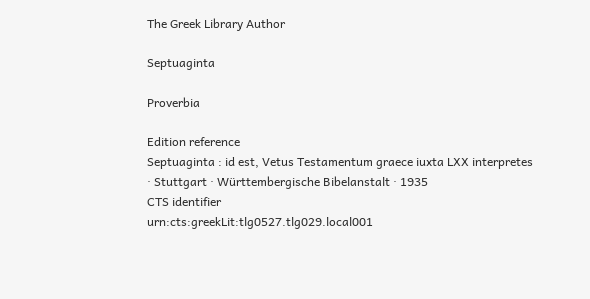The Greek Library Author

Septuaginta

Proverbia

Edition reference
Septuaginta : id est, Vetus Testamentum graece iuxta LXX interpretes · Stuttgart · Württembergische Bibelanstalt · 1935
CTS identifier
urn:cts:greekLit:tlg0527.tlg029.local001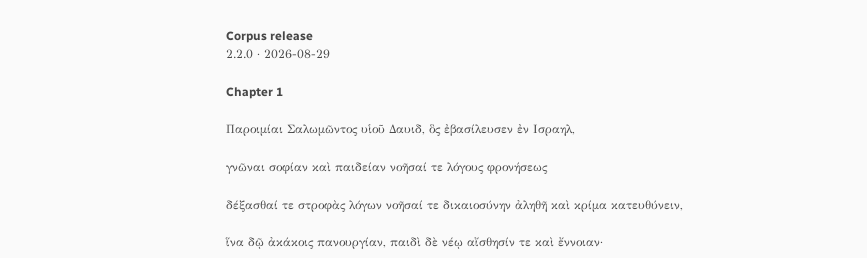Corpus release
2.2.0 · 2026-08-29

Chapter 1

Παροιμίαι Σαλωμῶντος υἱοῦ Δαυιδ, ὃς ἐβασίλευσεν ἐν Ισραηλ,

γνῶναι σοφίαν καὶ παιδείαν νοῆσαί τε λόγους φρονήσεως

δέξασθαί τε στροφὰς λόγων νοῆσαί τε δικαιοσύνην ἀληθῆ καὶ κρίμα κατευθύνειν,

ἵνα δῷ ἀκάκοις πανουργίαν, παιδὶ δὲ νέῳ αἴσθησίν τε καὶ ἔννοιαν·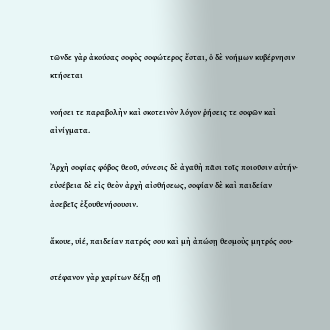τῶνδε γὰρ ἀκούσας σοφὸς σοφώτερος ἔσται, ὁ δὲ νοήμων κυβέρνησιν κτήσεται

νοήσει τε παραβολὴν καὶ σκοτεινὸν λόγον ῥήσεις τε σοφῶν καὶ αἰνίγματα.

Ἀρχὴ σοφίας φόβος θεοῦ, σύνεσις δὲ ἀγαθὴ πᾶσι τοῖς ποιοῦσιν αὐτήν· εὐσέβεια δὲ εἰς θεὸν ἀρχὴ αἰσθήσεως, σοφίαν δὲ καὶ παιδείαν ἀσεβεῖς ἐξουθενήσουσιν.

ἄκουε, υἱέ, παιδείαν πατρός σου καὶ μὴ ἀπώσῃ θεσμοὺς μητρός σου·

στέφανον γὰρ χαρίτων δέξῃ σῇ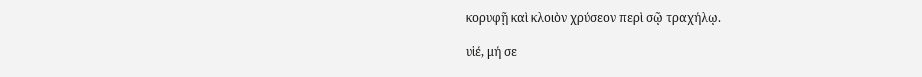κορυφῇ καὶ κλοιὸν χρύσεον περὶ σῷ τραχήλῳ.

υἱέ, μή σε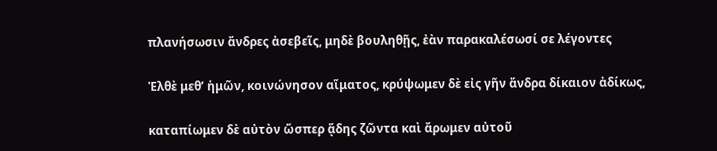πλανήσωσιν ἄνδρες ἀσεβεῖς, μηδὲ βουληθῇς, ἐὰν παρακαλέσωσί σε λέγοντες

Ἐλθὲ μεθ’ ἡμῶν, κοινώνησον αἵματος, κρύψωμεν δὲ εἰς γῆν ἄνδρα δίκαιον ἀδίκως,

καταπίωμεν δὲ αὐτὸν ὥσπερ ᾅδης ζῶντα καὶ ἄρωμεν αὐτοῦ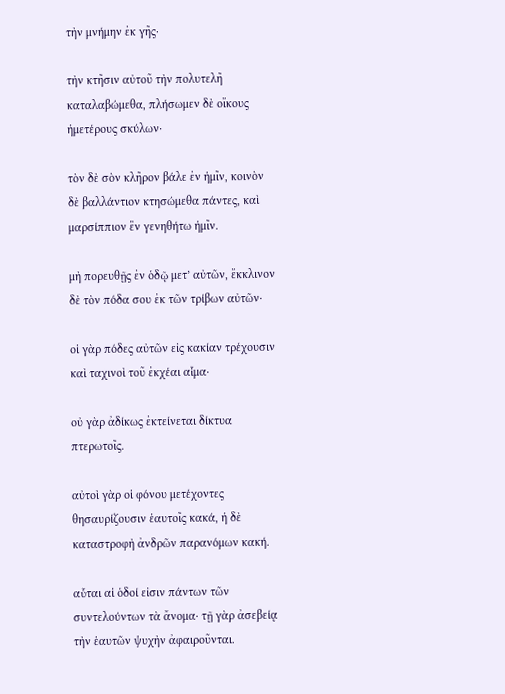τὴν μνήμην ἐκ γῆς·

τὴν κτῆσιν αὐτοῦ τὴν πολυτελῆ καταλαβώμεθα, πλήσωμεν δὲ οἴκους ἡμετέρους σκύλων·

τὸν δὲ σὸν κλῆρον βάλε ἐν ἡμῖν, κοινὸν δὲ βαλλάντιον κτησώμεθα πάντες, καὶ μαρσίππιον ἓν γενηθήτω ἡμῖν.

μὴ πορευθῇς ἐν ὁδῷ μετ’ αὐτῶν, ἔκκλινον δὲ τὸν πόδα σου ἐκ τῶν τρίβων αὐτῶν·

οἱ γὰρ πόδες αὐτῶν εἰς κακίαν τρέχουσιν καὶ ταχινοὶ τοῦ ἐκχέαι αἷμα·

οὐ γὰρ ἀδίκως ἐκτείνεται δίκτυα πτερωτοῖς.

αὐτοὶ γὰρ οἱ φόνου μετέχοντες θησαυρίζουσιν ἑαυτοῖς κακά, ἡ δὲ καταστροφὴ ἀνδρῶν παρανόμων κακή.

αὗται αἱ ὁδοί εἰσιν πάντων τῶν συντελούντων τὰ ἄνομα· τῇ γὰρ ἀσεβείᾳ τὴν ἑαυτῶν ψυχὴν ἀφαιροῦνται.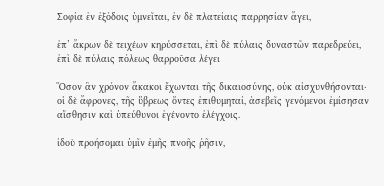Σοφία ἐν ἐξόδοις ὑμνεῖται, ἐν δὲ πλατείαις παρρησίαν ἄγει,

ἐπ’ ἄκρων δὲ τειχέων κηρύσσεται, ἐπὶ δὲ πύλαις δυναστῶν παρεδρεύει, ἐπὶ δὲ πύλαις πόλεως θαρροῦσα λέγει

Ὅσον ἂν χρόνον ἄκακοι ἔχωνται τῆς δικαιοσύνης, οὐκ αἰσχυνθήσονται· οἱ δὲ ἄφρονες, τῆς ὕβρεως ὄντες ἐπιθυμηταί, ἀσεβεῖς γενόμενοι ἐμίσησαν αἴσθησιν καὶ ὑπεύθυνοι ἐγένοντο ἐλέγχοις.

ἰδοὺ προήσομαι ὑμῖν ἐμῆς πνοῆς ῥῆσιν,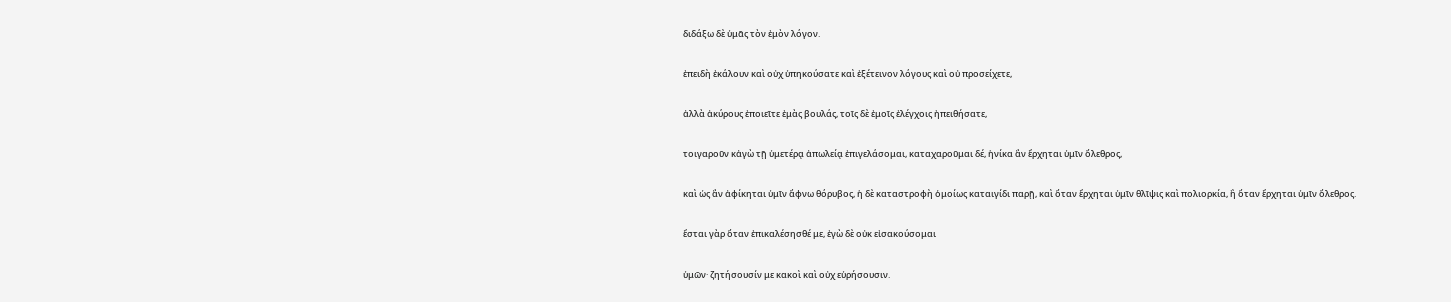διδάξω δὲ ὑμᾶς τὸν ἐμὸν λόγον.

ἐπειδὴ ἐκάλουν καὶ οὐχ ὑπηκούσατε καὶ ἐξέτεινον λόγους καὶ οὐ προσείχετε,

ἀλλὰ ἀκύρους ἐποιεῖτε ἐμὰς βουλάς, τοῖς δὲ ἐμοῖς ἐλέγχοις ἠπειθήσατε,

τοιγαροῦν κἀγὼ τῇ ὑμετέρᾳ ἀπωλείᾳ ἐπιγελάσομαι, καταχαροῦμαι δέ, ἡνίκα ἂν ἔρχηται ὑμῖν ὄλεθρος,

καὶ ὡς ἂν ἀφίκηται ὑμῖν ἄφνω θόρυβος, ἡ δὲ καταστροφὴ ὁμοίως καταιγίδι παρῇ, καὶ ὅταν ἔρχηται ὑμῖν θλῖψις καὶ πολιορκία, ἢ ὅταν ἔρχηται ὑμῖν ὄλεθρος.

ἔσται γὰρ ὅταν ἐπικαλέσησθέ με, ἐγὼ δὲ οὐκ εἰσακούσομαι

ὑμῶν· ζητήσουσίν με κακοὶ καὶ οὐχ εὑρήσουσιν.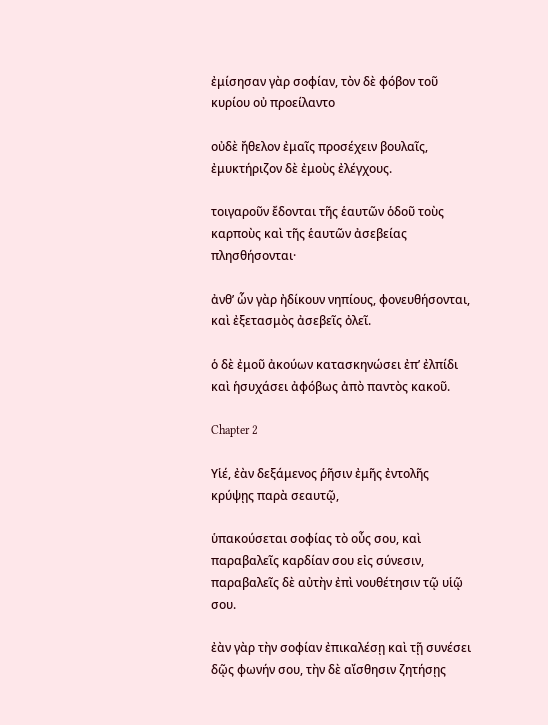ἐμίσησαν γὰρ σοφίαν, τὸν δὲ φόβον τοῦ κυρίου οὐ προείλαντο

οὐδὲ ἤθελον ἐμαῖς προσέχειν βουλαῖς, ἐμυκτήριζον δὲ ἐμοὺς ἐλέγχους.

τοιγαροῦν ἔδονται τῆς ἑαυτῶν ὁδοῦ τοὺς καρποὺς καὶ τῆς ἑαυτῶν ἀσεβείας πλησθήσονται·

ἀνθ’ ὧν γὰρ ἠδίκουν νηπίους, φονευθήσονται, καὶ ἐξετασμὸς ἀσεβεῖς ὀλεῖ.

ὁ δὲ ἐμοῦ ἀκούων κατασκηνώσει ἐπ’ ἐλπίδι καὶ ἡσυχάσει ἀφόβως ἀπὸ παντὸς κακοῦ.

Chapter 2

Υἱέ, ἐὰν δεξάμενος ῥῆσιν ἐμῆς ἐντολῆς κρύψῃς παρὰ σεαυτῷ,

ὑπακούσεται σοφίας τὸ οὖς σου, καὶ παραβαλεῖς καρδίαν σου εἰς σύνεσιν, παραβαλεῖς δὲ αὐτὴν ἐπὶ νουθέτησιν τῷ υἱῷ σου.

ἐὰν γὰρ τὴν σοφίαν ἐπικαλέσῃ καὶ τῇ συνέσει δῷς φωνήν σου, τὴν δὲ αἴσθησιν ζητήσῃς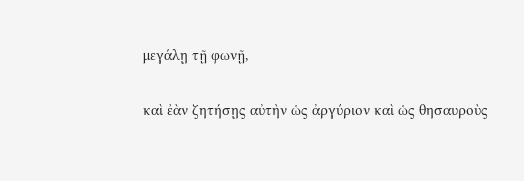μεγάλῃ τῇ φωνῇ,

καὶ ἐὰν ζητήσῃς αὐτὴν ὡς ἀργύριον καὶ ὡς θησαυροὺς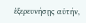ἐξερευνήσῃς αὐτήν,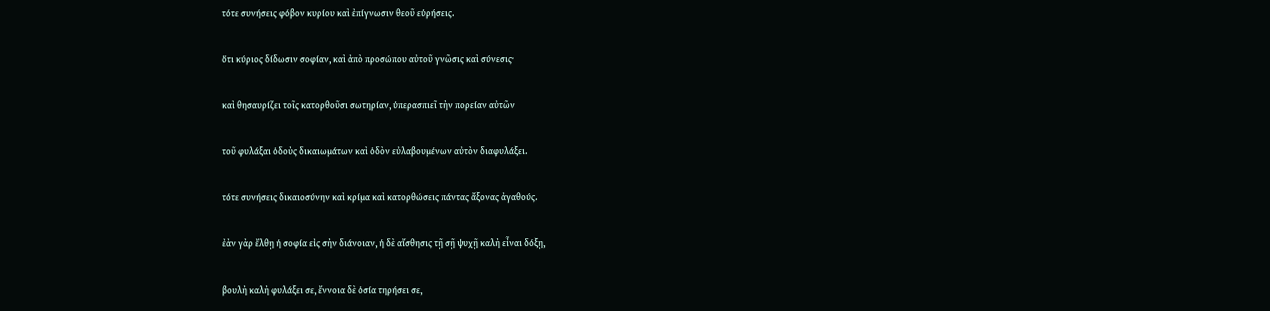τότε συνήσεις φόβον κυρίου καὶ ἐπίγνωσιν θεοῦ εὑρήσεις.

ὅτι κύριος δίδωσιν σοφίαν, καὶ ἀπὸ προσώπου αὐτοῦ γνῶσις καὶ σύνεσις·

καὶ θησαυρίζει τοῖς κατορθοῦσι σωτηρίαν, ὑπερασπιεῖ τὴν πορείαν αὐτῶν

τοῦ φυλάξαι ὁδοὺς δικαιωμάτων καὶ ὁδὸν εὐλαβουμένων αὐτὸν διαφυλάξει.

τότε συνήσεις δικαιοσύνην καὶ κρίμα καὶ κατορθώσεις πάντας ἄξονας ἀγαθούς.

ἐὰν γὰρ ἔλθῃ ἡ σοφία εἰς σὴν διάνοιαν, ἡ δὲ αἴσθησις τῇ σῇ ψυχῇ καλὴ εἶναι δόξῃ,

βουλὴ καλὴ φυλάξει σε, ἔννοια δὲ ὁσία τηρήσει σε,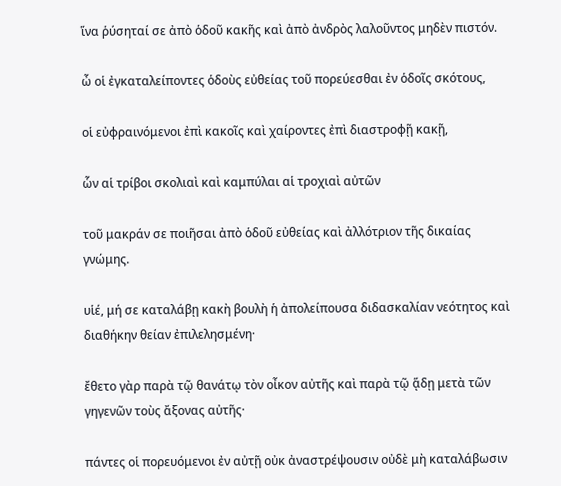ἵνα ῥύσηταί σε ἀπὸ ὁδοῦ κακῆς καὶ ἀπὸ ἀνδρὸς λαλοῦντος μηδὲν πιστόν.

ὦ οἱ ἐγκαταλείποντες ὁδοὺς εὐθείας τοῦ πορεύεσθαι ἐν ὁδοῖς σκότους,

οἱ εὐφραινόμενοι ἐπὶ κακοῖς καὶ χαίροντες ἐπὶ διαστροφῇ κακῇ,

ὧν αἱ τρίβοι σκολιαὶ καὶ καμπύλαι αἱ τροχιαὶ αὐτῶν

τοῦ μακράν σε ποιῆσαι ἀπὸ ὁδοῦ εὐθείας καὶ ἀλλότριον τῆς δικαίας γνώμης.

υἱέ, μή σε καταλάβῃ κακὴ βουλὴ ἡ ἀπολείπουσα διδασκαλίαν νεότητος καὶ διαθήκην θείαν ἐπιλελησμένη·

ἔθετο γὰρ παρὰ τῷ θανάτῳ τὸν οἶκον αὐτῆς καὶ παρὰ τῷ ᾅδῃ μετὰ τῶν γηγενῶν τοὺς ἄξονας αὐτῆς·

πάντες οἱ πορευόμενοι ἐν αὐτῇ οὐκ ἀναστρέψουσιν οὐδὲ μὴ καταλάβωσιν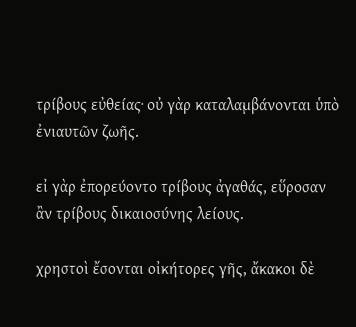τρίβους εὐθείας· οὐ γὰρ καταλαμβάνονται ὑπὸ ἐνιαυτῶν ζωῆς.

εἰ γὰρ ἐπορεύοντο τρίβους ἀγαθάς, εὕροσαν ἂν τρίβους δικαιοσύνης λείους.

χρηστοὶ ἔσονται οἰκήτορες γῆς, ἄκακοι δὲ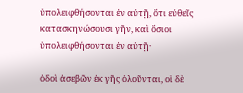ὑπολειφθήσονται ἐν αὐτῇ, ὅτι εὐθεῖς κατασκηνώσουσι γῆν, καὶ ὅσιοι ὑπολειφθήσονται ἐν αὐτῇ·

ὁδοὶ ἀσεβῶν ἐκ γῆς ὀλοῦνται, οἱ δὲ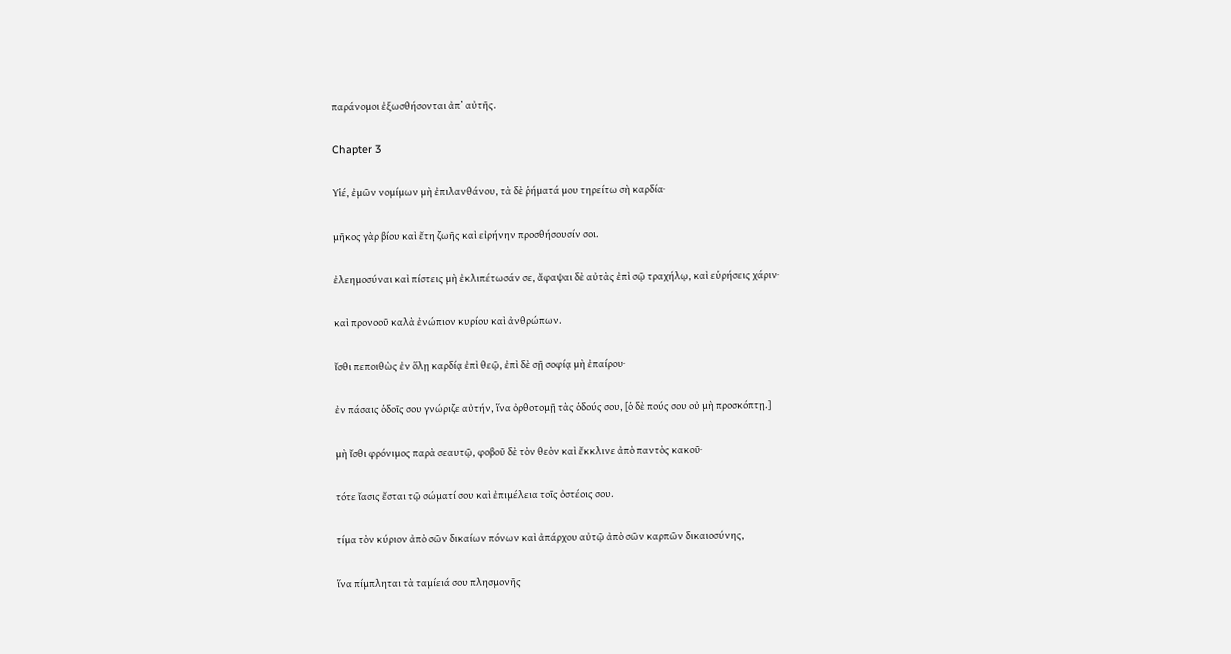παράνομοι ἐξωσθήσονται ἀπ’ αὐτῆς.

Chapter 3

Υἱέ, ἐμῶν νομίμων μὴ ἐπιλανθάνου, τὰ δὲ ῥήματά μου τηρείτω σὴ καρδία·

μῆκος γὰρ βίου καὶ ἔτη ζωῆς καὶ εἰρήνην προσθήσουσίν σοι.

ἐλεημοσύναι καὶ πίστεις μὴ ἐκλιπέτωσάν σε, ἄφαψαι δὲ αὐτὰς ἐπὶ σῷ τραχήλῳ, καὶ εὑρήσεις χάριν·

καὶ προνοοῦ καλὰ ἐνώπιον κυρίου καὶ ἀνθρώπων.

ἴσθι πεποιθὼς ἐν ὅλῃ καρδίᾳ ἐπὶ θεῷ, ἐπὶ δὲ σῇ σοφίᾳ μὴ ἐπαίρου·

ἐν πάσαις ὁδοῖς σου γνώριζε αὐτήν, ἵνα ὀρθοτομῇ τὰς ὁδούς σου, [ὁ δὲ πούς σου οὐ μὴ προσκόπτῃ.]

μὴ ἴσθι φρόνιμος παρὰ σεαυτῷ, φοβοῦ δὲ τὸν θεὸν καὶ ἔκκλινε ἀπὸ παντὸς κακοῦ·

τότε ἴασις ἔσται τῷ σώματί σου καὶ ἐπιμέλεια τοῖς ὀστέοις σου.

τίμα τὸν κύριον ἀπὸ σῶν δικαίων πόνων καὶ ἀπάρχου αὐτῷ ἀπὸ σῶν καρπῶν δικαιοσύνης,

ἵνα πίμπληται τὰ ταμίειά σου πλησμονῆς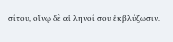σίτου, οἴνῳ δὲ αἱ ληνοί σου ἐκβλύζωσιν.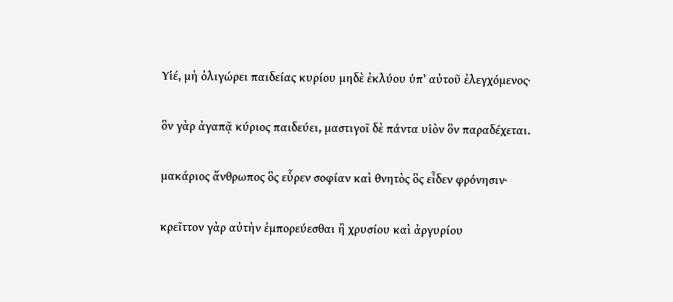Υἱέ, μὴ ὀλιγώρει παιδείας κυρίου μηδὲ ἐκλύου ὑπ’ αὐτοῦ ἐλεγχόμενος·

ὃν γὰρ ἀγαπᾷ κύριος παιδεύει, μαστιγοῖ δὲ πάντα υἱὸν ὃν παραδέχεται.

μακάριος ἄνθρωπος ὃς εὗρεν σοφίαν καὶ θνητὸς ὃς εἶδεν φρόνησιν·

κρεῖττον γὰρ αὐτὴν ἐμπορεύεσθαι ἢ χρυσίου καὶ ἀργυρίου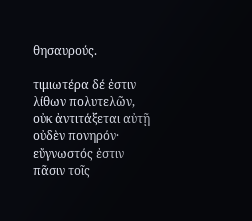θησαυρούς.

τιμιωτέρα δέ ἐστιν λίθων πολυτελῶν, οὐκ ἀντιτάξεται αὐτῇ οὐδὲν πονηρόν· εὔγνωστός ἐστιν πᾶσιν τοῖς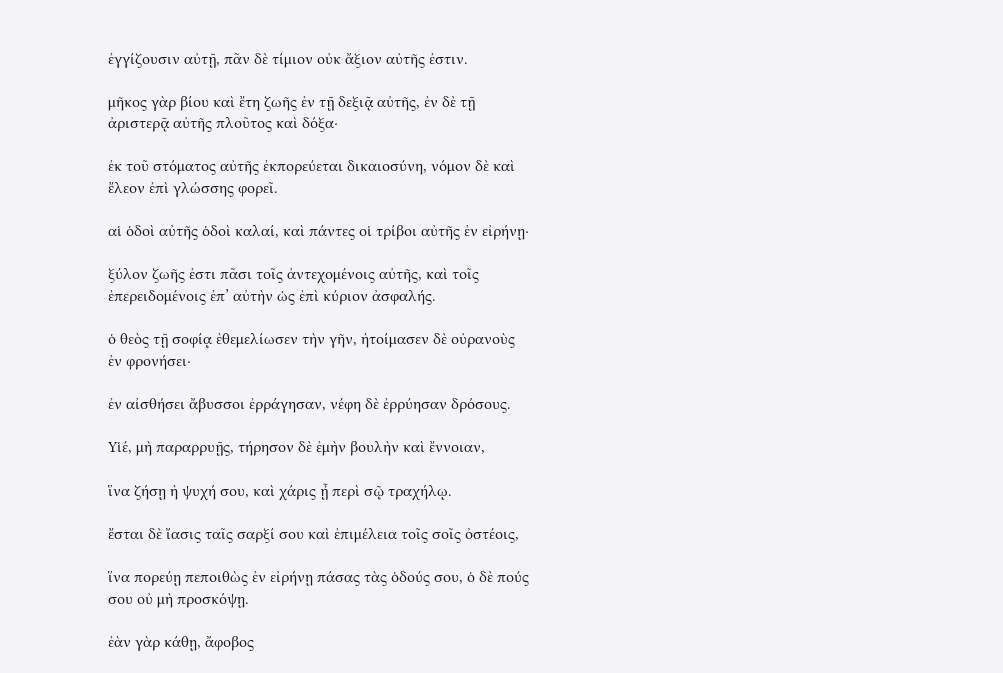ἐγγίζουσιν αὐτῇ, πᾶν δὲ τίμιον οὐκ ἄξιον αὐτῆς ἐστιν.

μῆκος γὰρ βίου καὶ ἔτη ζωῆς ἐν τῇ δεξιᾷ αὐτῆς, ἐν δὲ τῇ ἀριστερᾷ αὐτῆς πλοῦτος καὶ δόξα·

ἐκ τοῦ στόματος αὐτῆς ἐκπορεύεται δικαιοσύνη, νόμον δὲ καὶ ἔλεον ἐπὶ γλώσσης φορεῖ.

αἱ ὁδοὶ αὐτῆς ὁδοὶ καλαί, καὶ πάντες οἱ τρίβοι αὐτῆς ἐν εἰρήνῃ·

ξύλον ζωῆς ἐστι πᾶσι τοῖς ἀντεχομένοις αὐτῆς, καὶ τοῖς ἐπερειδομένοις ἐπ’ αὐτὴν ὡς ἐπὶ κύριον ἀσφαλής.

ὁ θεὸς τῇ σοφίᾳ ἐθεμελίωσεν τὴν γῆν, ἡτοίμασεν δὲ οὐρανοὺς ἐν φρονήσει·

ἐν αἰσθήσει ἄβυσσοι ἐρράγησαν, νέφη δὲ ἐρρύησαν δρόσους.

Υἱέ, μὴ παραρρυῇς, τήρησον δὲ ἐμὴν βουλὴν καὶ ἔννοιαν,

ἵνα ζήσῃ ἡ ψυχή σου, καὶ χάρις ᾖ περὶ σῷ τραχήλῳ.

ἔσται δὲ ἴασις ταῖς σαρξί σου καὶ ἐπιμέλεια τοῖς σοῖς ὀστέοις,

ἵνα πορεύῃ πεποιθὼς ἐν εἰρήνῃ πάσας τὰς ὁδούς σου, ὁ δὲ πούς σου οὐ μὴ προσκόψῃ.

ἐὰν γὰρ κάθῃ, ἄφοβος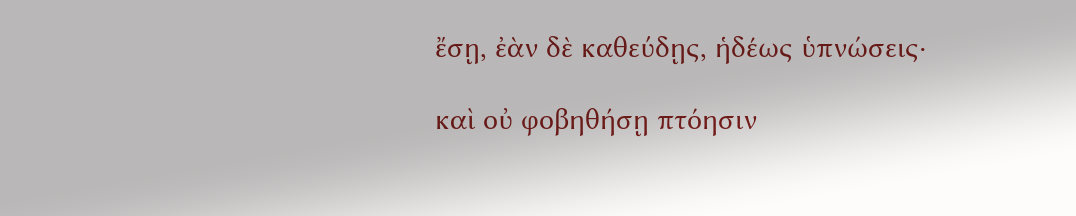ἔσῃ, ἐὰν δὲ καθεύδῃς, ἡδέως ὑπνώσεις·

καὶ οὐ φοβηθήσῃ πτόησιν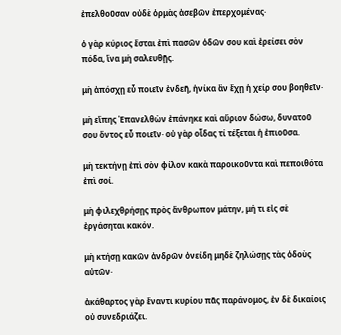ἐπελθοῦσαν οὐδὲ ὁρμὰς ἀσεβῶν ἐπερχομένας·

ὁ γὰρ κύριος ἔσται ἐπὶ πασῶν ὁδῶν σου καὶ ἐρείσει σὸν πόδα, ἵνα μὴ σαλευθῇς.

μὴ ἀπόσχῃ εὖ ποιεῖν ἐνδεῆ, ἡνίκα ἂν ἔχῃ ἡ χείρ σου βοηθεῖν·

μὴ εἴπης Ἐπανελθὼν ἐπάνηκε καὶ αὔριον δώσω, δυνατοῦ σου ὄντος εὖ ποιεῖν· οὐ γὰρ οἶδας τί τέξεται ἡ ἐπιοῦσα.

μὴ τεκτήνῃ ἐπὶ σὸν φίλον κακὰ παροικοῦντα καὶ πεποιθότα ἐπὶ σοί.

μὴ φιλεχθρήσῃς πρὸς ἄνθρωπον μάτην, μή τι εἰς σὲ ἐργάσηται κακόν.

μὴ κτήσῃ κακῶν ἀνδρῶν ὀνείδη μηδὲ ζηλώσῃς τὰς ὁδοὺς αὐτῶν·

ἀκάθαρτος γὰρ ἔναντι κυρίου πᾶς παράνομος, ἐν δὲ δικαίοις οὐ συνεδριάζει.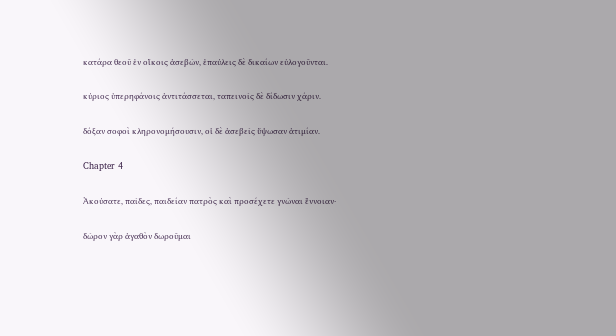κατάρα θεοῦ ἐν οἴκοις ἀσεβῶν, ἐπαύλεις δὲ δικαίων εὐλογοῦνται.

κύριος ὑπερηφάνοις ἀντιτάσσεται, ταπεινοῖς δὲ δίδωσιν χάριν.

δόξαν σοφοὶ κληρονομήσουσιν, οἱ δὲ ἀσεβεῖς ὕψωσαν ἀτιμίαν.

Chapter 4

Ἀκούσατε, παῖδες, παιδείαν πατρὸς καὶ προσέχετε γνῶναι ἔννοιαν·

δῶρον γὰρ ἀγαθὸν δωροῦμαι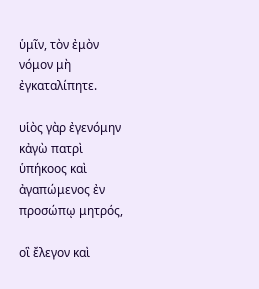ὑμῖν, τὸν ἐμὸν νόμον μὴ ἐγκαταλίπητε.

υἱὸς γὰρ ἐγενόμην κἀγὼ πατρὶ ὑπήκοος καὶ ἀγαπώμενος ἐν προσώπῳ μητρός,

οἳ ἔλεγον καὶ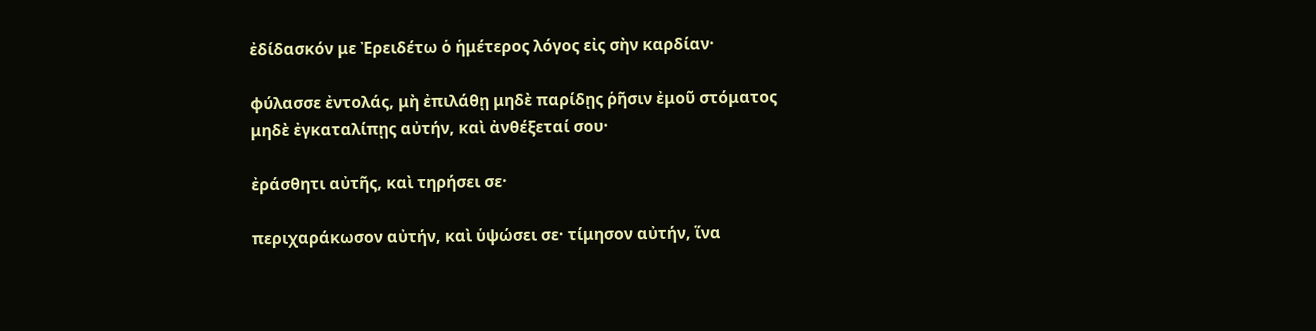ἐδίδασκόν με Ἐρειδέτω ὁ ἡμέτερος λόγος εἰς σὴν καρδίαν·

φύλασσε ἐντολάς, μὴ ἐπιλάθῃ μηδὲ παρίδῃς ῥῆσιν ἐμοῦ στόματος μηδὲ ἐγκαταλίπῃς αὐτήν, καὶ ἀνθέξεταί σου·

ἐράσθητι αὐτῆς, καὶ τηρήσει σε·

περιχαράκωσον αὐτήν, καὶ ὑψώσει σε· τίμησον αὐτήν, ἵνα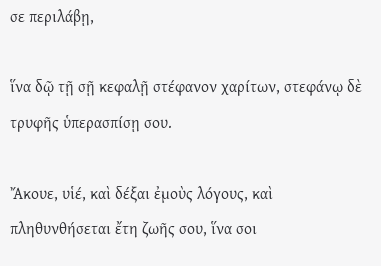σε περιλάβῃ,

ἵνα δῷ τῇ σῇ κεφαλῇ στέφανον χαρίτων, στεφάνῳ δὲ τρυφῆς ὑπερασπίσῃ σου.

Ἄκουε, υἱέ, καὶ δέξαι ἐμοὺς λόγους, καὶ πληθυνθήσεται ἔτη ζωῆς σου, ἵνα σοι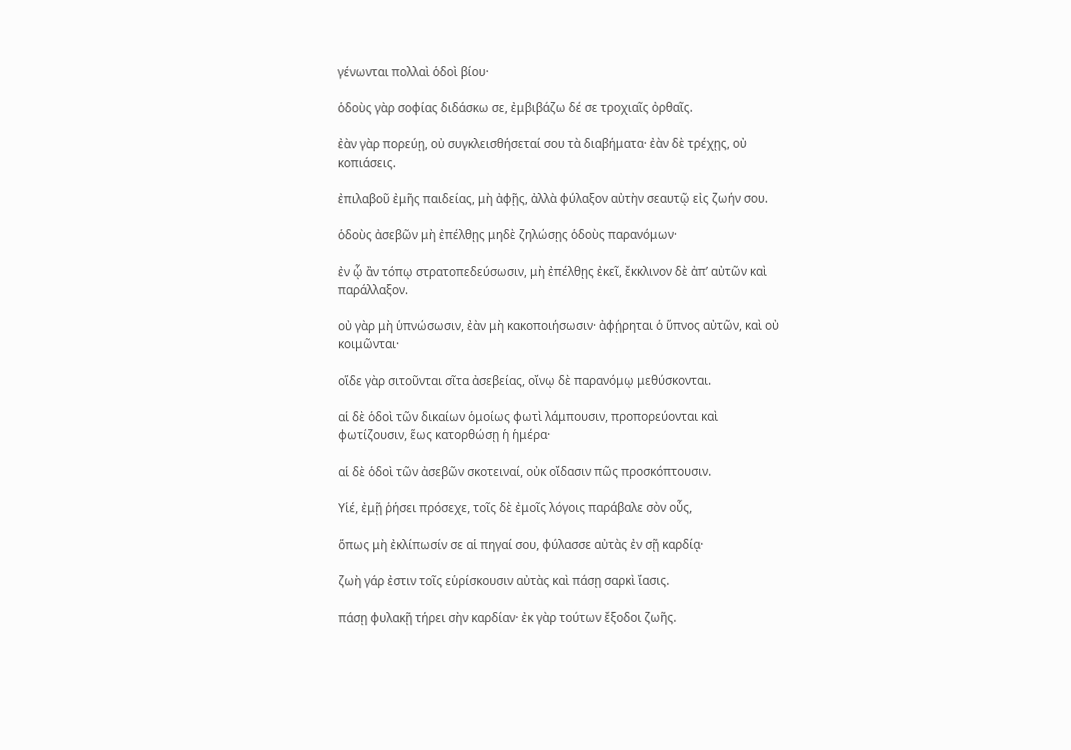γένωνται πολλαὶ ὁδοὶ βίου·

ὁδοὺς γὰρ σοφίας διδάσκω σε, ἐμβιβάζω δέ σε τροχιαῖς ὀρθαῖς.

ἐὰν γὰρ πορεύῃ, οὐ συγκλεισθήσεταί σου τὰ διαβήματα· ἐὰν δὲ τρέχῃς, οὐ κοπιάσεις.

ἐπιλαβοῦ ἐμῆς παιδείας, μὴ ἀφῇς, ἀλλὰ φύλαξον αὐτὴν σεαυτῷ εἰς ζωήν σου.

ὁδοὺς ἀσεβῶν μὴ ἐπέλθῃς μηδὲ ζηλώσῃς ὁδοὺς παρανόμων·

ἐν ᾧ ἂν τόπῳ στρατοπεδεύσωσιν, μὴ ἐπέλθῃς ἐκεῖ, ἔκκλινον δὲ ἀπ’ αὐτῶν καὶ παράλλαξον.

οὐ γὰρ μὴ ὑπνώσωσιν, ἐὰν μὴ κακοποιήσωσιν· ἀφῄρηται ὁ ὕπνος αὐτῶν, καὶ οὐ κοιμῶνται·

οἵδε γὰρ σιτοῦνται σῖτα ἀσεβείας, οἴνῳ δὲ παρανόμῳ μεθύσκονται.

αἱ δὲ ὁδοὶ τῶν δικαίων ὁμοίως φωτὶ λάμπουσιν, προπορεύονται καὶ φωτίζουσιν, ἕως κατορθώσῃ ἡ ἡμέρα·

αἱ δὲ ὁδοὶ τῶν ἀσεβῶν σκοτειναί, οὐκ οἴδασιν πῶς προσκόπτουσιν.

Υἱέ, ἐμῇ ῥήσει πρόσεχε, τοῖς δὲ ἐμοῖς λόγοις παράβαλε σὸν οὖς,

ὅπως μὴ ἐκλίπωσίν σε αἱ πηγαί σου, φύλασσε αὐτὰς ἐν σῇ καρδίᾳ·

ζωὴ γάρ ἐστιν τοῖς εὑρίσκουσιν αὐτὰς καὶ πάσῃ σαρκὶ ἴασις.

πάσῃ φυλακῇ τήρει σὴν καρδίαν· ἐκ γὰρ τούτων ἔξοδοι ζωῆς.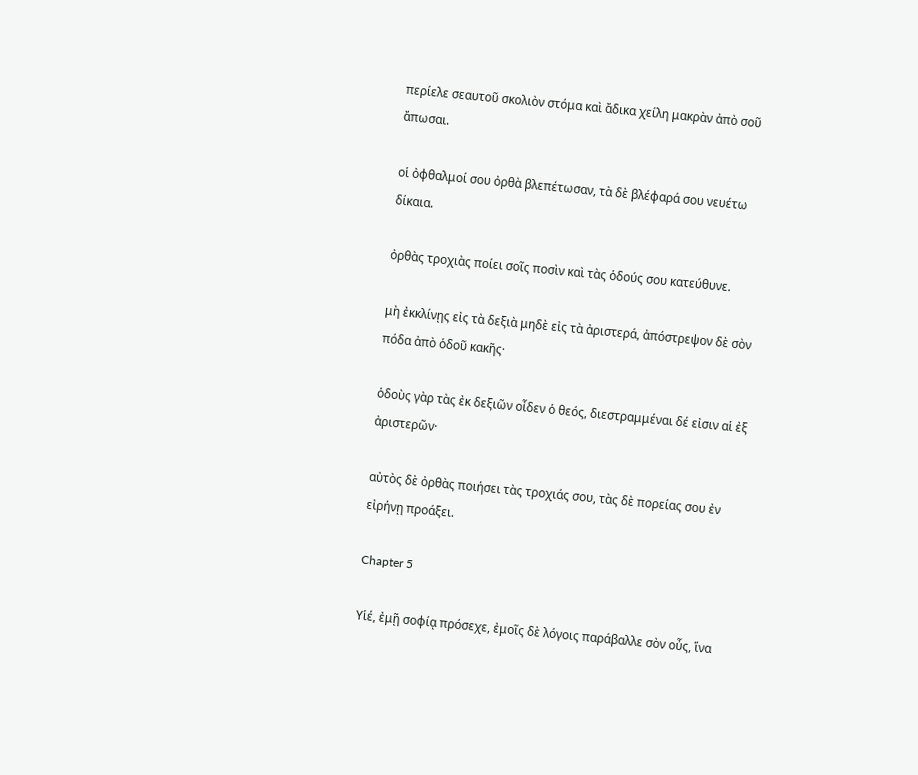περίελε σεαυτοῦ σκολιὸν στόμα καὶ ἄδικα χείλη μακρὰν ἀπὸ σοῦ ἄπωσαι.

οἱ ὀφθαλμοί σου ὀρθὰ βλεπέτωσαν, τὰ δὲ βλέφαρά σου νευέτω δίκαια.

ὀρθὰς τροχιὰς ποίει σοῖς ποσὶν καὶ τὰς ὁδούς σου κατεύθυνε.

μὴ ἐκκλίνῃς εἰς τὰ δεξιὰ μηδὲ εἰς τὰ ἀριστερά, ἀπόστρεψον δὲ σὸν πόδα ἀπὸ ὁδοῦ κακῆς·

ὁδοὺς γὰρ τὰς ἐκ δεξιῶν οἶδεν ὁ θεός, διεστραμμέναι δέ εἰσιν αἱ ἐξ ἀριστερῶν·

αὐτὸς δὲ ὀρθὰς ποιήσει τὰς τροχιάς σου, τὰς δὲ πορείας σου ἐν εἰρήνῃ προάξει.

Chapter 5

Υἱέ, ἐμῇ σοφίᾳ πρόσεχε, ἐμοῖς δὲ λόγοις παράβαλλε σὸν οὖς, ἵνα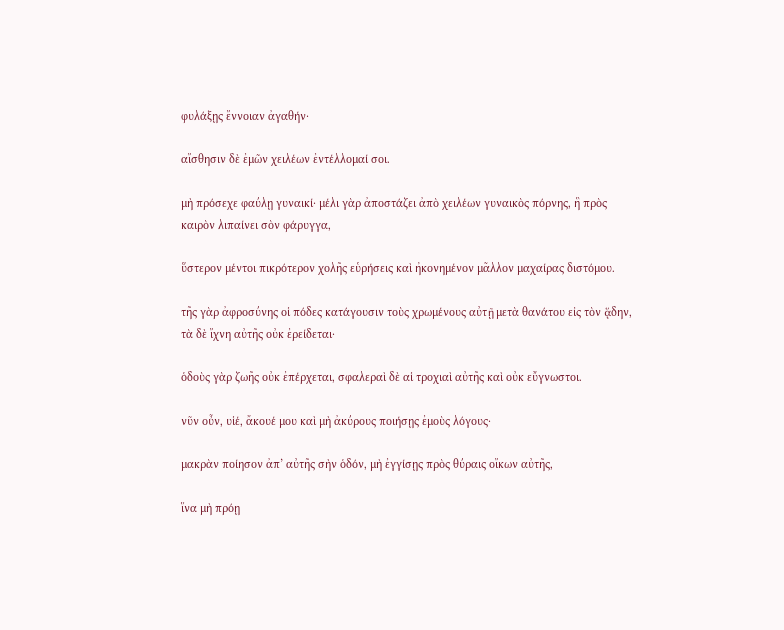φυλάξῃς ἔννοιαν ἀγαθήν·

αἴσθησιν δὲ ἐμῶν χειλέων ἐντέλλομαί σοι.

μὴ πρόσεχε φαύλῃ γυναικί· μέλι γὰρ ἀποστάζει ἀπὸ χειλέων γυναικὸς πόρνης, ἣ πρὸς καιρὸν λιπαίνει σὸν φάρυγγα,

ὕστερον μέντοι πικρότερον χολῆς εὑρήσεις καὶ ἠκονημένον μᾶλλον μαχαίρας διστόμου.

τῆς γὰρ ἀφροσύνης οἱ πόδες κατάγουσιν τοὺς χρωμένους αὐτῇ μετὰ θανάτου εἰς τὸν ᾅδην, τὰ δὲ ἴχνη αὐτῆς οὐκ ἐρείδεται·

ὁδοὺς γὰρ ζωῆς οὐκ ἐπέρχεται, σφαλεραὶ δὲ αἱ τροχιαὶ αὐτῆς καὶ οὐκ εὔγνωστοι.

νῦν οὖν, υἱέ, ἄκουέ μου καὶ μὴ ἀκύρους ποιήσῃς ἐμοὺς λόγους·

μακρὰν ποίησον ἀπ’ αὐτῆς σὴν ὁδόν, μὴ ἐγγίσῃς πρὸς θύραις οἴκων αὐτῆς,

ἵνα μὴ πρόῃ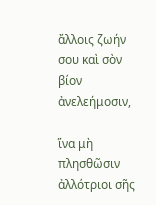ἄλλοις ζωήν σου καὶ σὸν βίον ἀνελεήμοσιν,

ἵνα μὴ πλησθῶσιν ἀλλότριοι σῆς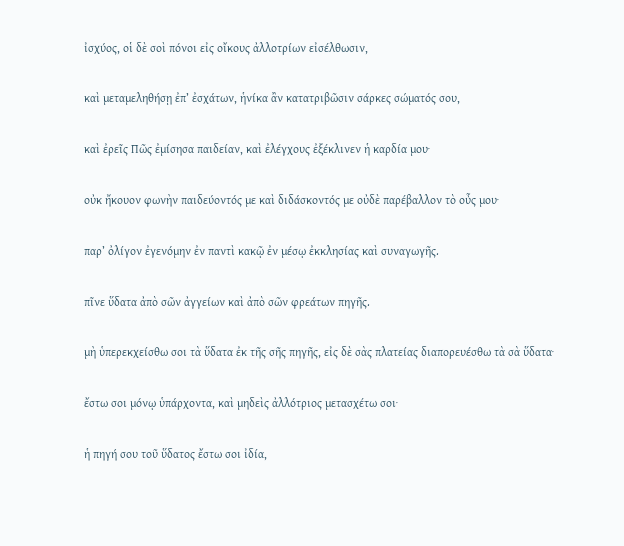ἰσχύος, οἱ δὲ σοὶ πόνοι εἰς οἴκους ἀλλοτρίων εἰσέλθωσιν,

καὶ μεταμεληθήσῃ ἐπ’ ἐσχάτων, ἡνίκα ἂν κατατριβῶσιν σάρκες σώματός σου,

καὶ ἐρεῖς Πῶς ἐμίσησα παιδείαν, καὶ ἐλέγχους ἐξέκλινεν ἡ καρδία μου·

οὐκ ἤκουον φωνὴν παιδεύοντός με καὶ διδάσκοντός με οὐδὲ παρέβαλλον τὸ οὖς μου·

παρ’ ὀλίγον ἐγενόμην ἐν παντὶ κακῷ ἐν μέσῳ ἐκκλησίας καὶ συναγωγῆς.

πῖνε ὕδατα ἀπὸ σῶν ἀγγείων καὶ ἀπὸ σῶν φρεάτων πηγῆς.

μὴ ὑπερεκχείσθω σοι τὰ ὕδατα ἐκ τῆς σῆς πηγῆς, εἰς δὲ σὰς πλατείας διαπορευέσθω τὰ σὰ ὕδατα·

ἔστω σοι μόνῳ ὑπάρχοντα, καὶ μηδεὶς ἀλλότριος μετασχέτω σοι·

ἡ πηγή σου τοῦ ὕδατος ἔστω σοι ἰδία,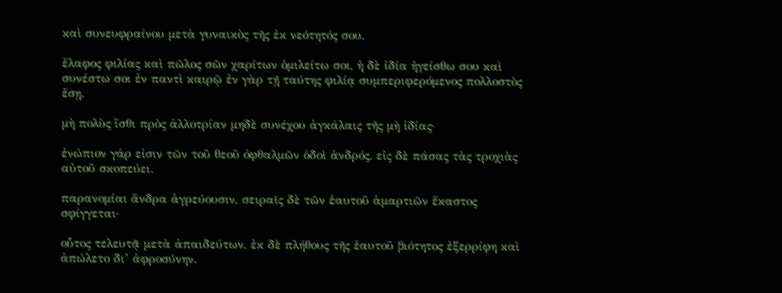καὶ συνευφραίνου μετὰ γυναικὸς τῆς ἐκ νεότητός σου.

ἔλαφος φιλίας καὶ πῶλος σῶν χαρίτων ὁμιλείτω σοι, ἡ δὲ ἰδία ἡγείσθω σου καὶ συνέστω σοι ἐν παντὶ καιρῷ ἐν γὰρ τῇ ταύτης φιλίᾳ συμπεριφερόμενος πολλοστὸς ἔσῃ.

μὴ πολὺς ἴσθι πρὸς ἀλλοτρίαν μηδὲ συνέχου ἀγκάλαις τῆς μὴ ἰδίας·

ἐνώπιον γάρ εἰσιν τῶν τοῦ θεοῦ ὀφθαλμῶν ὁδοὶ ἀνδρός, εἰς δὲ πάσας τὰς τροχιὰς αὐτοῦ σκοπεύει.

παρανομίαι ἄνδρα ἀγρεύουσιν, σειραῖς δὲ τῶν ἑαυτοῦ ἁμαρτιῶν ἕκαστος σφίγγεται·

οὗτος τελευτᾷ μετὰ ἀπαιδεύτων, ἐκ δὲ πλήθους τῆς ἑαυτοῦ βιότητος ἐξερρίφη καὶ ἀπώλετο δι’ ἀφροσύνην.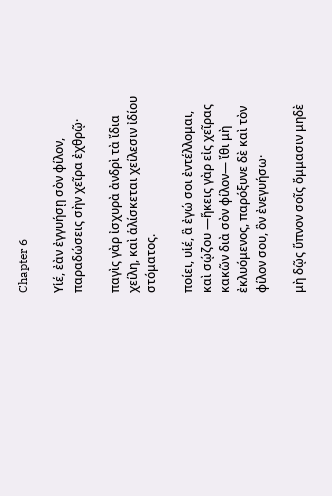Chapter 6

Υἱέ, ἐὰν ἐγγυήσῃ σὸν φίλον, παραδώσεις σὴν χεῖρα ἐχθρῷ·

παγὶς γὰρ ἰσχυρὰ ἀνδρὶ τὰ ἴδια χείλη, καὶ ἁλίσκεται χείλεσιν ἰδίου στόματος.

ποίει, υἱέ, ἃ ἐγώ σοι ἐντέλλομαι, καὶ σῴζου —ἥκεις γὰρ εἰς χεῖρας κακῶν διὰ σὸν φίλον— ἴθι μὴ ἐκλυόμενος, παρόξυνε δὲ καὶ τὸν φίλον σου, ὃν ἐνεγυήσω·

μὴ δῷς ὕπνον σοῖς ὄμμασιν μηδὲ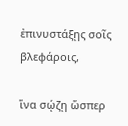ἐπινυστάξῃς σοῖς βλεφάροις,

ἵνα σῴζῃ ὥσπερ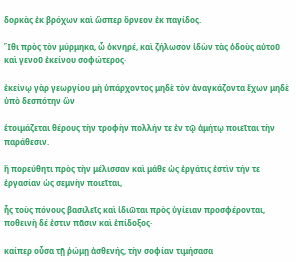δορκὰς ἐκ βρόχων καὶ ὥσπερ ὄρνεον ἐκ παγίδος.

Ἴθι πρὸς τὸν μύρμηκα, ὦ ὀκνηρέ, καὶ ζήλωσον ἰδὼν τὰς ὁδοὺς αὐτοῦ καὶ γενοῦ ἐκείνου σοφώτερος·

ἐκείνῳ γὰρ γεωργίου μὴ ὑπάρχοντος μηδὲ τὸν ἀναγκάζοντα ἔχων μηδὲ ὑπὸ δεσπότην ὢν

ἑτοιμάζεται θέρους τὴν τροφὴν πολλήν τε ἐν τῷ ἀμήτῳ ποιεῖται τὴν παράθεσιν.

ἢ πορεύθητι πρὸς τὴν μέλισσαν καὶ μάθε ὡς ἐργάτις ἐστὶν τήν τε ἐργασίαν ὡς σεμνὴν ποιεῖται,

ἧς τοὺς πόνους βασιλεῖς καὶ ἰδιῶται πρὸς ὑγίειαν προσφέρονται, ποθεινὴ δέ ἐστιν πᾶσιν καὶ ἐπίδοξος·

καίπερ οὖσα τῇ ῥώμῃ ἀσθενής, τὴν σοφίαν τιμήσασα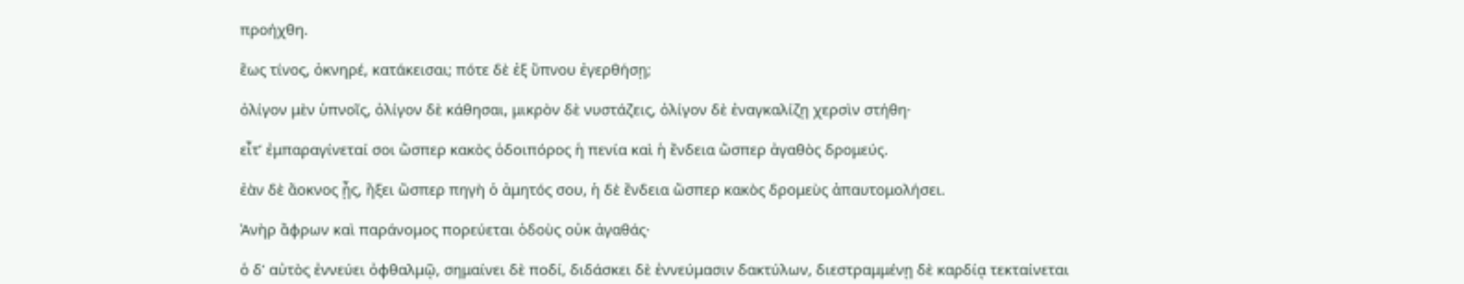προήχθη.

ἕως τίνος, ὀκνηρέ, κατάκεισαι; πότε δὲ ἐξ ὕπνου ἐγερθήσῃ;

ὀλίγον μὲν ὑπνοῖς, ὀλίγον δὲ κάθησαι, μικρὸν δὲ νυστάζεις, ὀλίγον δὲ ἐναγκαλίζῃ χερσὶν στήθη·

εἶτ’ ἐμπαραγίνεταί σοι ὥσπερ κακὸς ὁδοιπόρος ἡ πενία καὶ ἡ ἔνδεια ὥσπερ ἀγαθὸς δρομεύς.

ἐὰν δὲ ἄοκνος ᾖς, ἥξει ὥσπερ πηγὴ ὁ ἀμητός σου, ἡ δὲ ἔνδεια ὥσπερ κακὸς δρομεὺς ἀπαυτομολήσει.

Ἀνὴρ ἄφρων καὶ παράνομος πορεύεται ὁδοὺς οὐκ ἀγαθάς·

ὁ δ’ αὐτὸς ἐννεύει ὀφθαλμῷ, σημαίνει δὲ ποδί, διδάσκει δὲ ἐννεύμασιν δακτύλων, διεστραμμένῃ δὲ καρδίᾳ τεκταίνεται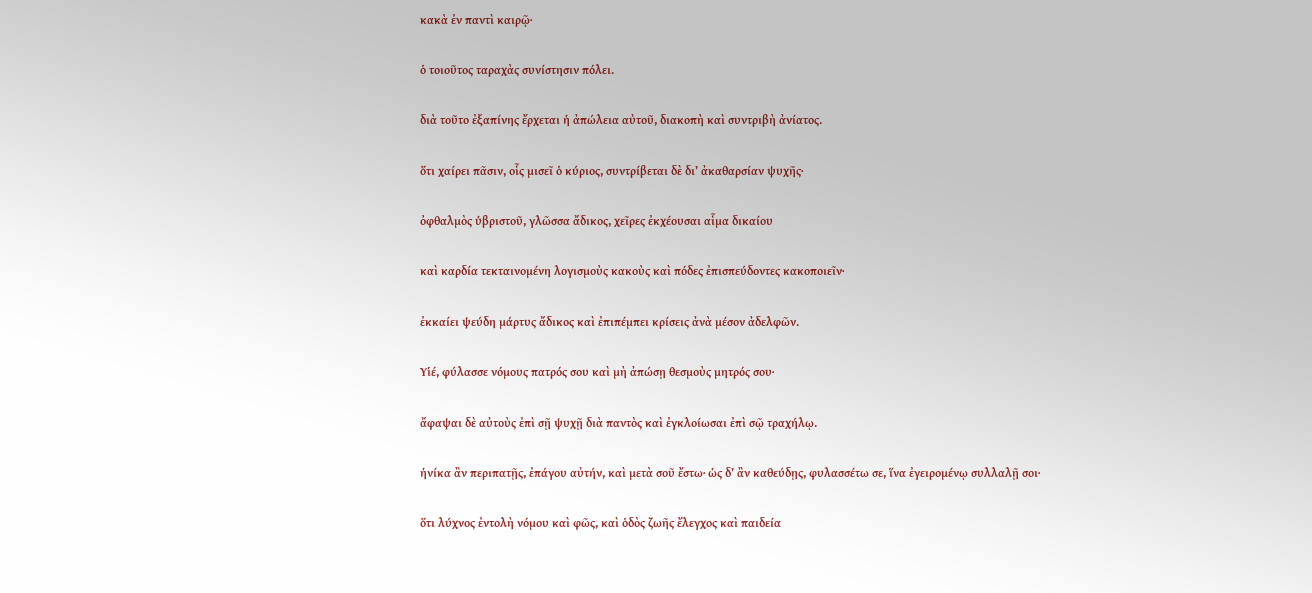κακὰ ἐν παντὶ καιρῷ·

ὁ τοιοῦτος ταραχὰς συνίστησιν πόλει.

διὰ τοῦτο ἐξαπίνης ἔρχεται ἡ ἀπώλεια αὐτοῦ, διακοπὴ καὶ συντριβὴ ἀνίατος.

ὅτι χαίρει πᾶσιν, οἷς μισεῖ ὁ κύριος, συντρίβεται δὲ δι’ ἀκαθαρσίαν ψυχῆς·

ὀφθαλμὸς ὑβριστοῦ, γλῶσσα ἄδικος, χεῖρες ἐκχέουσαι αἷμα δικαίου

καὶ καρδία τεκταινομένη λογισμοὺς κακοὺς καὶ πόδες ἐπισπεύδοντες κακοποιεῖν·

ἐκκαίει ψεύδη μάρτυς ἄδικος καὶ ἐπιπέμπει κρίσεις ἀνὰ μέσον ἀδελφῶν.

Υἱέ, φύλασσε νόμους πατρός σου καὶ μὴ ἀπώσῃ θεσμοὺς μητρός σου·

ἄφαψαι δὲ αὐτοὺς ἐπὶ σῇ ψυχῇ διὰ παντὸς καὶ ἐγκλοίωσαι ἐπὶ σῷ τραχήλῳ.

ἡνίκα ἂν περιπατῇς, ἐπάγου αὐτήν, καὶ μετὰ σοῦ ἔστω· ὡς δ’ ἂν καθεύδῃς, φυλασσέτω σε, ἵνα ἐγειρομένῳ συλλαλῇ σοι·

ὅτι λύχνος ἐντολὴ νόμου καὶ φῶς, καὶ ὁδὸς ζωῆς ἔλεγχος καὶ παιδεία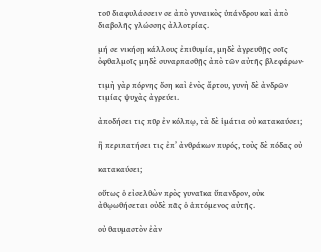τοῦ διαφυλάσσειν σε ἀπὸ γυναικὸς ὑπάνδρου καὶ ἀπὸ διαβολῆς γλώσσης ἀλλοτρίας.

μή σε νικήσῃ κάλλους ἐπιθυμία, μηδὲ ἀγρευθῇς σοῖς ὀφθαλμοῖς μηδὲ συναρπασθῇς ἀπὸ τῶν αὐτῆς βλεφάρων·

τιμὴ γὰρ πόρνης ὅση καὶ ἑνὸς ἄρτου, γυνὴ δὲ ἀνδρῶν τιμίας ψυχὰς ἀγρεύει.

ἀποδήσει τις πῦρ ἐν κόλπῳ, τὰ δὲ ἱμάτια οὐ κατακαύσει;

ἢ περιπατήσει τις ἐπ’ ἀνθράκων πυρός, τοὺς δὲ πόδας οὐ

κατακαύσει;

οὕτως ὁ εἰσελθὼν πρὸς γυναῖκα ὕπανδρον, οὐκ ἀθῳωθήσεται οὐδὲ πᾶς ὁ ἁπτόμενος αὐτῆς.

οὐ θαυμαστὸν ἐὰν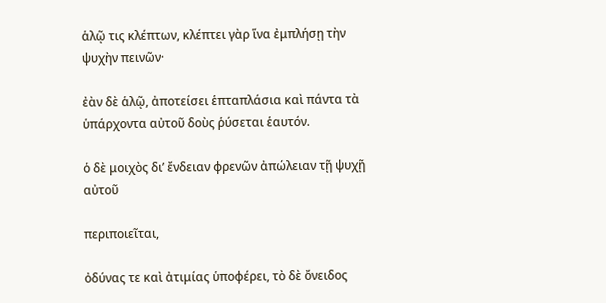ἁλῷ τις κλέπτων, κλέπτει γὰρ ἵνα ἐμπλήσῃ τὴν ψυχὴν πεινῶν·

ἐὰν δὲ ἁλῷ, ἀποτείσει ἑπταπλάσια καὶ πάντα τὰ ὑπάρχοντα αὐτοῦ δοὺς ῥύσεται ἑαυτόν.

ὁ δὲ μοιχὸς δι’ ἔνδειαν φρενῶν ἀπώλειαν τῇ ψυχῇ αὐτοῦ

περιποιεῖται,

ὀδύνας τε καὶ ἀτιμίας ὑποφέρει, τὸ δὲ ὄνειδος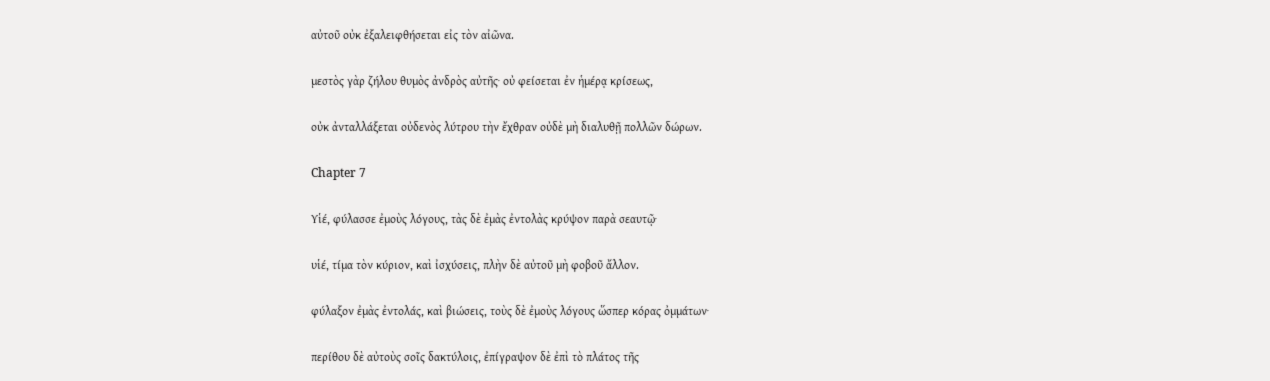αὐτοῦ οὐκ ἐξαλειφθήσεται εἰς τὸν αἰῶνα.

μεστὸς γὰρ ζήλου θυμὸς ἀνδρὸς αὐτῆς· οὐ φείσεται ἐν ἡμέρᾳ κρίσεως,

οὐκ ἀνταλλάξεται οὐδενὸς λύτρου τὴν ἔχθραν οὐδὲ μὴ διαλυθῇ πολλῶν δώρων.

Chapter 7

Υἱέ, φύλασσε ἐμοὺς λόγους, τὰς δὲ ἐμὰς ἐντολὰς κρύψον παρὰ σεαυτῷ·

υἱέ, τίμα τὸν κύριον, καὶ ἰσχύσεις, πλὴν δὲ αὐτοῦ μὴ φοβοῦ ἄλλον.

φύλαξον ἐμὰς ἐντολάς, καὶ βιώσεις, τοὺς δὲ ἐμοὺς λόγους ὥσπερ κόρας ὀμμάτων·

περίθου δὲ αὐτοὺς σοῖς δακτύλοις, ἐπίγραψον δὲ ἐπὶ τὸ πλάτος τῆς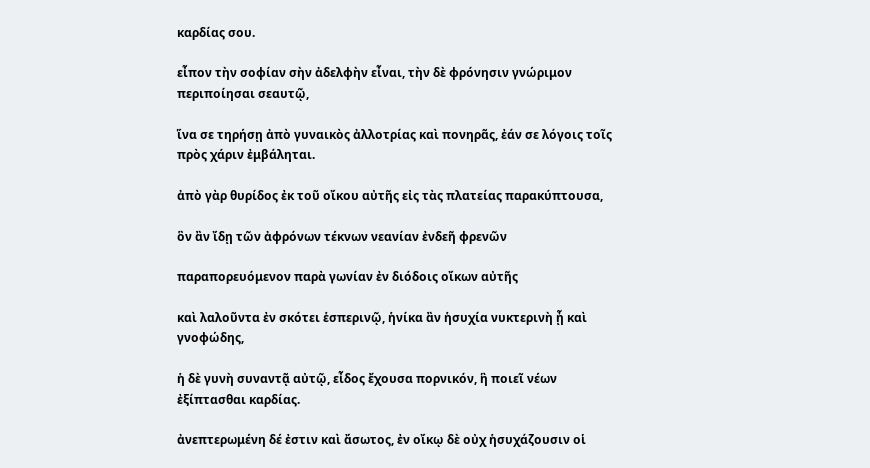καρδίας σου.

εἶπον τὴν σοφίαν σὴν ἀδελφὴν εἶναι, τὴν δὲ φρόνησιν γνώριμον περιποίησαι σεαυτῷ,

ἵνα σε τηρήσῃ ἀπὸ γυναικὸς ἀλλοτρίας καὶ πονηρᾶς, ἐάν σε λόγοις τοῖς πρὸς χάριν ἐμβάληται.

ἀπὸ γὰρ θυρίδος ἐκ τοῦ οἴκου αὐτῆς εἰς τὰς πλατείας παρακύπτουσα,

ὃν ἂν ἴδῃ τῶν ἀφρόνων τέκνων νεανίαν ἐνδεῆ φρενῶν

παραπορευόμενον παρὰ γωνίαν ἐν διόδοις οἴκων αὐτῆς

καὶ λαλοῦντα ἐν σκότει ἑσπερινῷ, ἡνίκα ἂν ἡσυχία νυκτερινὴ ᾖ καὶ γνοφώδης,

ἡ δὲ γυνὴ συναντᾷ αὐτῷ, εἶδος ἔχουσα πορνικόν, ἣ ποιεῖ νέων ἐξίπτασθαι καρδίας.

ἀνεπτερωμένη δέ ἐστιν καὶ ἄσωτος, ἐν οἴκῳ δὲ οὐχ ἡσυχάζουσιν οἱ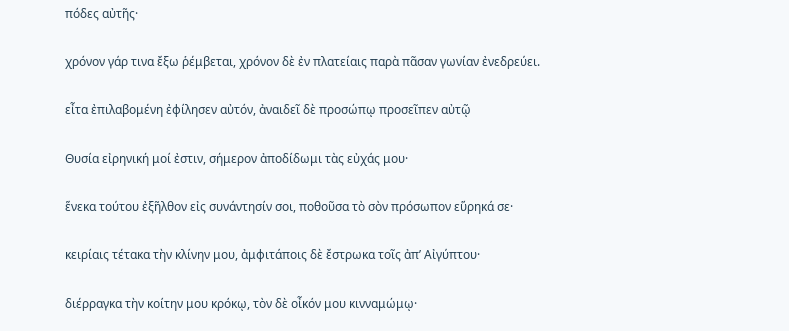πόδες αὐτῆς·

χρόνον γάρ τινα ἔξω ῥέμβεται, χρόνον δὲ ἐν πλατείαις παρὰ πᾶσαν γωνίαν ἐνεδρεύει.

εἶτα ἐπιλαβομένη ἐφίλησεν αὐτόν, ἀναιδεῖ δὲ προσώπῳ προσεῖπεν αὐτῷ

Θυσία εἰρηνική μοί ἐστιν, σήμερον ἀποδίδωμι τὰς εὐχάς μου·

ἕνεκα τούτου ἐξῆλθον εἰς συνάντησίν σοι, ποθοῦσα τὸ σὸν πρόσωπον εὕρηκά σε·

κειρίαις τέτακα τὴν κλίνην μου, ἀμφιτάποις δὲ ἔστρωκα τοῖς ἀπ’ Αἰγύπτου·

διέρραγκα τὴν κοίτην μου κρόκῳ, τὸν δὲ οἶκόν μου κινναμώμῳ·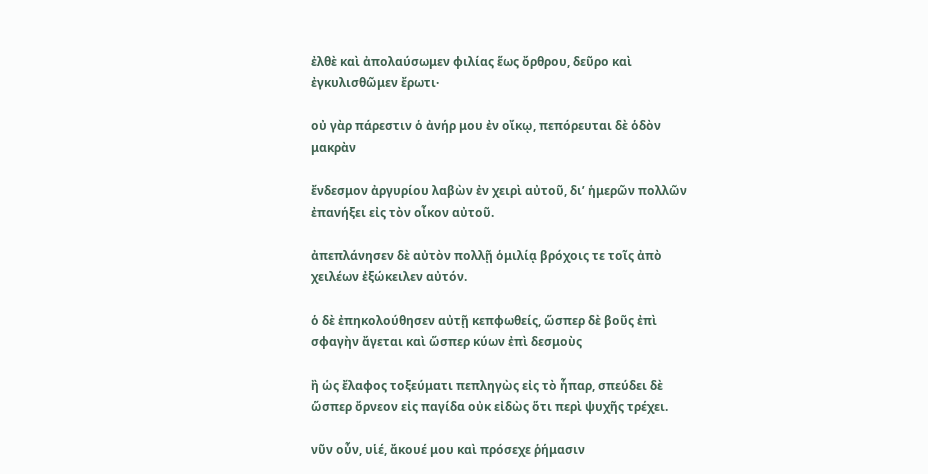ἐλθὲ καὶ ἀπολαύσωμεν φιλίας ἕως ὄρθρου, δεῦρο καὶ ἐγκυλισθῶμεν ἔρωτι·

οὐ γὰρ πάρεστιν ὁ ἀνήρ μου ἐν οἴκῳ, πεπόρευται δὲ ὁδὸν μακρὰν

ἔνδεσμον ἀργυρίου λαβὼν ἐν χειρὶ αὐτοῦ, δι’ ἡμερῶν πολλῶν ἐπανήξει εἰς τὸν οἶκον αὐτοῦ.

ἀπεπλάνησεν δὲ αὐτὸν πολλῇ ὁμιλίᾳ βρόχοις τε τοῖς ἀπὸ χειλέων ἐξώκειλεν αὐτόν.

ὁ δὲ ἐπηκολούθησεν αὐτῇ κεπφωθείς, ὥσπερ δὲ βοῦς ἐπὶ σφαγὴν ἄγεται καὶ ὥσπερ κύων ἐπὶ δεσμοὺς

ἢ ὡς ἔλαφος τοξεύματι πεπληγὼς εἰς τὸ ἧπαρ, σπεύδει δὲ ὥσπερ ὄρνεον εἰς παγίδα οὐκ εἰδὼς ὅτι περὶ ψυχῆς τρέχει.

νῦν οὖν, υἱέ, ἄκουέ μου καὶ πρόσεχε ῥήμασιν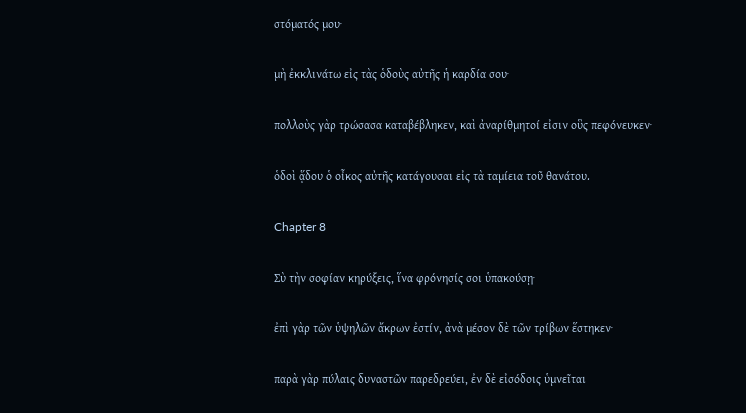στόματός μου·

μὴ ἐκκλινάτω εἰς τὰς ὁδοὺς αὐτῆς ἡ καρδία σου·

πολλοὺς γὰρ τρώσασα καταβέβληκεν, καὶ ἀναρίθμητοί εἰσιν οὓς πεφόνευκεν·

ὁδοὶ ᾅδου ὁ οἶκος αὐτῆς κατάγουσαι εἰς τὰ ταμίεια τοῦ θανάτου.

Chapter 8

Σὺ τὴν σοφίαν κηρύξεις, ἵνα φρόνησίς σοι ὑπακούσῃ·

ἐπὶ γὰρ τῶν ὑψηλῶν ἄκρων ἐστίν, ἀνὰ μέσον δὲ τῶν τρίβων ἕστηκεν·

παρὰ γὰρ πύλαις δυναστῶν παρεδρεύει, ἐν δὲ εἰσόδοις ὑμνεῖται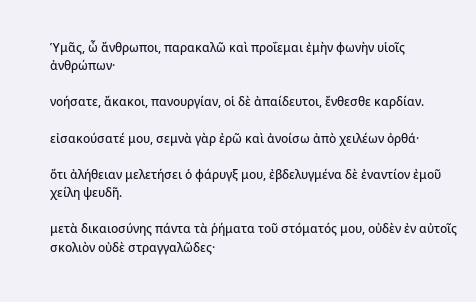Ὑμᾶς, ὦ ἄνθρωποι, παρακαλῶ καὶ προΐεμαι ἐμὴν φωνὴν υἱοῖς ἀνθρώπων·

νοήσατε, ἄκακοι, πανουργίαν, οἱ δὲ ἀπαίδευτοι, ἔνθεσθε καρδίαν.

εἰσακούσατέ μου, σεμνὰ γὰρ ἐρῶ καὶ ἀνοίσω ἀπὸ χειλέων ὀρθά·

ὅτι ἀλήθειαν μελετήσει ὁ φάρυγξ μου, ἐβδελυγμένα δὲ ἐναντίον ἐμοῦ χείλη ψευδῆ.

μετὰ δικαιοσύνης πάντα τὰ ῥήματα τοῦ στόματός μου, οὐδὲν ἐν αὐτοῖς σκολιὸν οὐδὲ στραγγαλῶδες·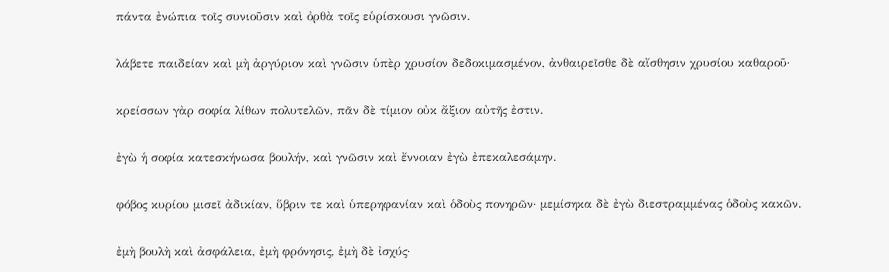πάντα ἐνώπια τοῖς συνιοῦσιν καὶ ὀρθὰ τοῖς εὑρίσκουσι γνῶσιν.

λάβετε παιδείαν καὶ μὴ ἀργύριον καὶ γνῶσιν ὑπὲρ χρυσίον δεδοκιμασμένον, ἀνθαιρεῖσθε δὲ αἴσθησιν χρυσίου καθαροῦ·

κρείσσων γὰρ σοφία λίθων πολυτελῶν, πᾶν δὲ τίμιον οὐκ ἄξιον αὐτῆς ἐστιν.

ἐγὼ ἡ σοφία κατεσκήνωσα βουλήν, καὶ γνῶσιν καὶ ἔννοιαν ἐγὼ ἐπεκαλεσάμην.

φόβος κυρίου μισεῖ ἀδικίαν, ὕβριν τε καὶ ὑπερηφανίαν καὶ ὁδοὺς πονηρῶν· μεμίσηκα δὲ ἐγὼ διεστραμμένας ὁδοὺς κακῶν.

ἐμὴ βουλὴ καὶ ἀσφάλεια, ἐμὴ φρόνησις, ἐμὴ δὲ ἰσχύς·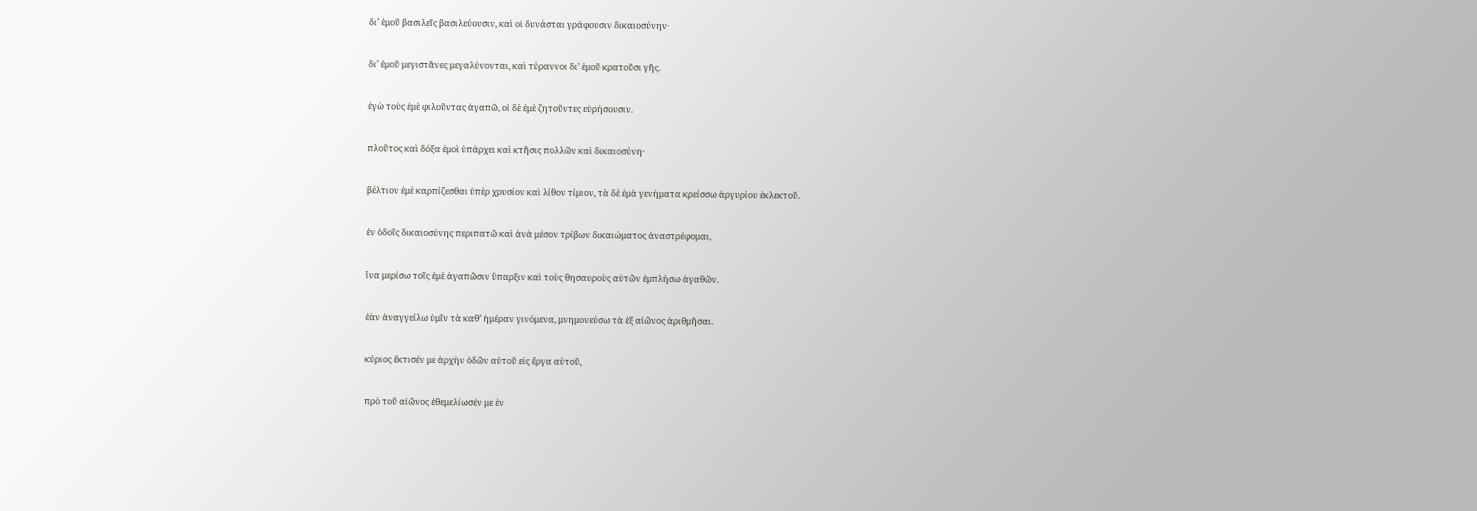δι’ ἐμοῦ βασιλεῖς βασιλεύουσιν, καὶ οἱ δυνάσται γράφουσιν δικαιοσύνην·

δι’ ἐμοῦ μεγιστᾶνες μεγαλύνονται, καὶ τύραννοι δι’ ἐμοῦ κρατοῦσι γῆς.

ἐγὼ τοὺς ἐμὲ φιλοῦντας ἀγαπῶ, οἱ δὲ ἐμὲ ζητοῦντες εὑρήσουσιν.

πλοῦτος καὶ δόξα ἐμοὶ ὑπάρχει καὶ κτῆσις πολλῶν καὶ δικαιοσύνη·

βέλτιον ἐμὲ καρπίζεσθαι ὑπὲρ χρυσίον καὶ λίθον τίμιον, τὰ δὲ ἐμὰ γενήματα κρείσσω ἀργυρίου ἐκλεκτοῦ.

ἐν ὁδοῖς δικαιοσύνης περιπατῶ καὶ ἀνὰ μέσον τρίβων δικαιώματος ἀναστρέφομαι,

ἵνα μερίσω τοῖς ἐμὲ ἀγαπῶσιν ὕπαρξιν καὶ τοὺς θησαυροὺς αὐτῶν ἐμπλήσω ἀγαθῶν.

ἐὰν ἀναγγείλω ὑμῖν τὰ καθ’ ἡμέραν γινόμενα, μνημονεύσω τὰ ἐξ αἰῶνος ἀριθμῆσαι.

κύριος ἔκτισέν με ἀρχὴν ὁδῶν αὐτοῦ εἰς ἔργα αὐτοῦ,

πρὸ τοῦ αἰῶνος ἐθεμελίωσέν με ἐν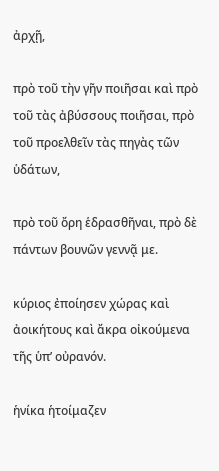ἀρχῇ,

πρὸ τοῦ τὴν γῆν ποιῆσαι καὶ πρὸ τοῦ τὰς ἀβύσσους ποιῆσαι, πρὸ τοῦ προελθεῖν τὰς πηγὰς τῶν ὑδάτων,

πρὸ τοῦ ὄρη ἑδρασθῆναι, πρὸ δὲ πάντων βουνῶν γεννᾷ με.

κύριος ἐποίησεν χώρας καὶ ἀοικήτους καὶ ἄκρα οἰκούμενα τῆς ὑπ’ οὐρανόν.

ἡνίκα ἡτοίμαζεν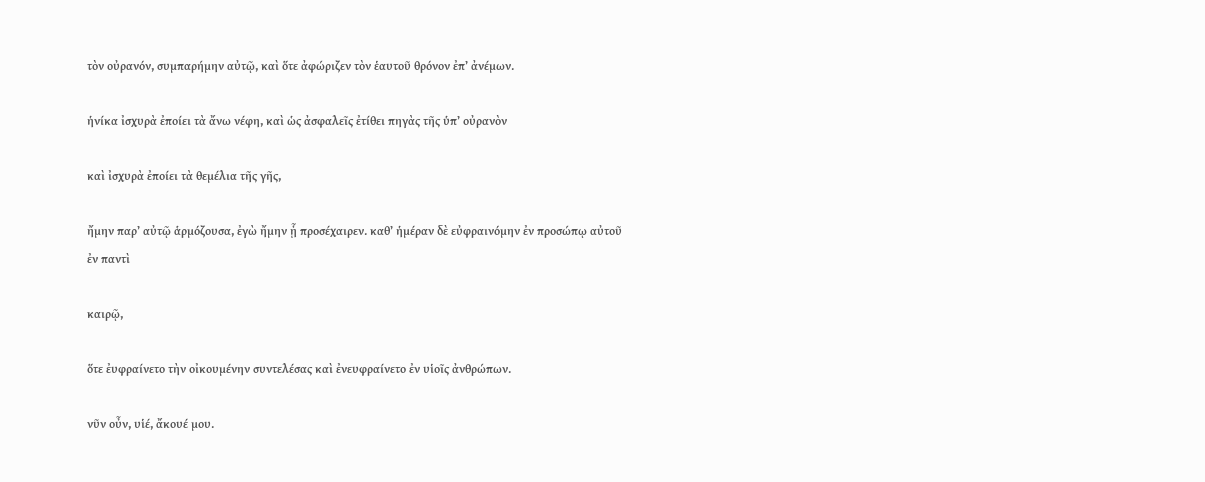τὸν οὐρανόν, συμπαρήμην αὐτῷ, καὶ ὅτε ἀφώριζεν τὸν ἑαυτοῦ θρόνον ἐπ’ ἀνέμων.

ἡνίκα ἰσχυρὰ ἐποίει τὰ ἄνω νέφη, καὶ ὡς ἀσφαλεῖς ἐτίθει πηγὰς τῆς ὑπ’ οὐρανὸν

καὶ ἰσχυρὰ ἐποίει τὰ θεμέλια τῆς γῆς,

ἤμην παρ’ αὐτῷ ἁρμόζουσα, ἐγὼ ἤμην ᾗ προσέχαιρεν. καθ’ ἡμέραν δὲ εὐφραινόμην ἐν προσώπῳ αὐτοῦ ἐν παντὶ

καιρῷ,

ὅτε ἐυφραίνετο τὴν οἰκουμένην συντελέσας καὶ ἐνευφραίνετο ἐν υἱοῖς ἀνθρώπων.

νῦν οὖν, υἱέ, ἄκουέ μου.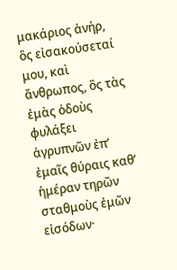μακάριος ἀνήρ, ὃς εἰσακούσεταί μου, καὶ ἄνθρωπος, ὃς τὰς ἐμὰς ὁδοὺς φυλάξει ἀγρυπνῶν ἐπ’ ἐμαῖς θύραις καθ’ ἡμέραν τηρῶν σταθμοὺς ἐμῶν εἰσόδων·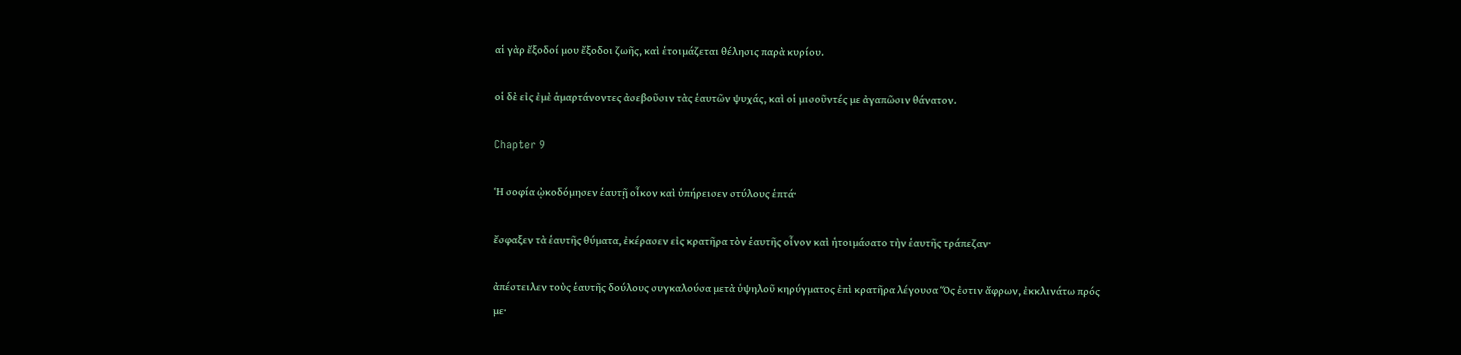αἱ γὰρ ἔξοδοί μου ἔξοδοι ζωῆς, καὶ ἑτοιμάζεται θέλησις παρὰ κυρίου.

οἱ δὲ εἰς ἐμὲ ἁμαρτάνοντες ἀσεβοῦσιν τὰς ἑαυτῶν ψυχάς, καὶ οἱ μισοῦντές με ἀγαπῶσιν θάνατον.

Chapter 9

Ἡ σοφία ᾠκοδόμησεν ἑαυτῇ οἶκον καὶ ὑπήρεισεν στύλους ἑπτά·

ἔσφαξεν τὰ ἑαυτῆς θύματα, ἐκέρασεν εἰς κρατῆρα τὸν ἑαυτῆς οἶνον καὶ ἡτοιμάσατο τὴν ἑαυτῆς τράπεζαν·

ἀπέστειλεν τοὺς ἑαυτῆς δούλους συγκαλούσα μετὰ ὑψηλοῦ κηρύγματος ἐπὶ κρατῆρα λέγουσα Ὅς ἐστιν ἄφρων, ἐκκλινάτω πρός με·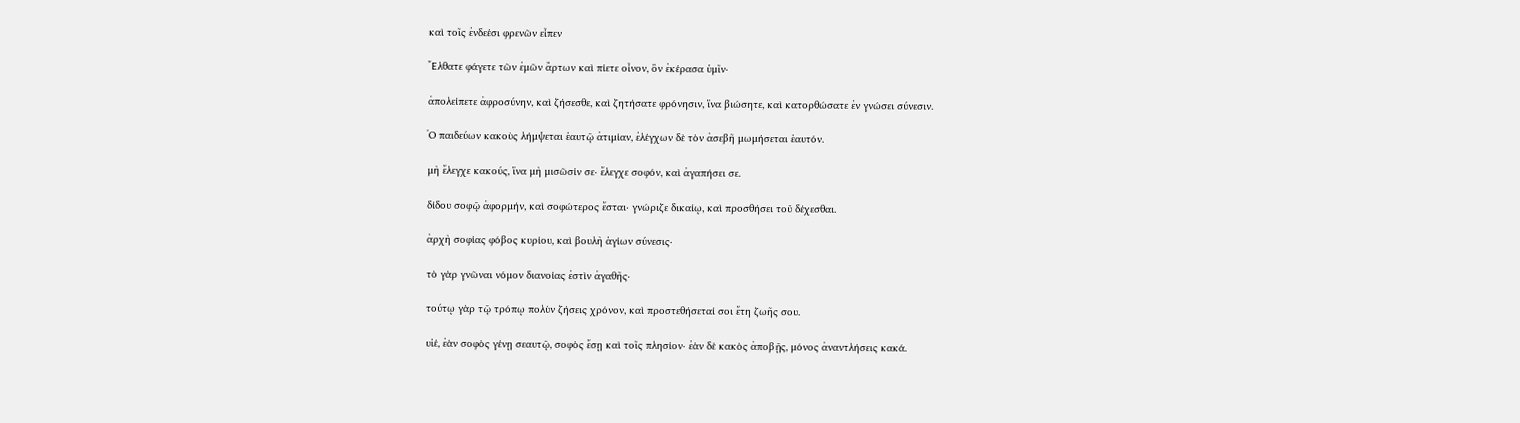καὶ τοῖς ἐνδεέσι φρενῶν εἶπεν

Ἔλθατε φάγετε τῶν ἐμῶν ἄρτων καὶ πίετε οἶνον, ὃν ἐκέρασα ὑμῖν·

ἀπολείπετε ἀφροσύνην, καὶ ζήσεσθε, καὶ ζητήσατε φρόνησιν, ἵνα βιώσητε, καὶ κατορθώσατε ἐν γνώσει σύνεσιν.

Ὁ παιδεύων κακοὺς λήμψεται ἑαυτῷ ἀτιμίαν, ἐλέγχων δὲ τὸν ἀσεβῆ μωμήσεται ἑαυτόν.

μὴ ἔλεγχε κακούς, ἵνα μὴ μισῶσίν σε· ἔλεγχε σοφόν, καὶ ἀγαπήσει σε.

δίδου σοφῷ ἀφορμήν, καὶ σοφώτερος ἔσται· γνώριζε δικαίῳ, καὶ προσθήσει τοῦ δέχεσθαι.

ἀρχὴ σοφίας φόβος κυρίου, καὶ βουλὴ ἁγίων σύνεσις·

τὸ γὰρ γνῶναι νόμον διανοίας ἐστὶν ἀγαθῆς·

τούτῳ γὰρ τῷ τρόπῳ πολὺν ζήσεις χρόνον, καὶ προστεθήσεταί σοι ἔτη ζωῆς σου.

υἱέ, ἐὰν σοφὸς γένῃ σεαυτῷ, σοφὸς ἔσῃ καὶ τοῖς πλησίον· ἐὰν δὲ κακὸς ἀποβῇς, μόνος ἀναντλήσεις κακά.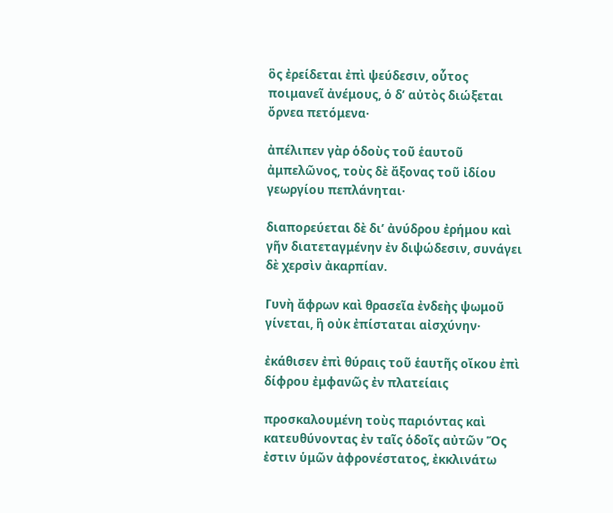ὃς ἐρείδεται ἐπὶ ψεύδεσιν, οὗτος ποιμανεῖ ἀνέμους, ὁ δ’ αὐτὸς διώξεται ὄρνεα πετόμενα·

ἀπέλιπεν γὰρ ὁδοὺς τοῦ ἑαυτοῦ ἀμπελῶνος, τοὺς δὲ ἄξονας τοῦ ἰδίου γεωργίου πεπλάνηται·

διαπορεύεται δὲ δι’ ἀνύδρου ἐρήμου καὶ γῆν διατεταγμένην ἐν διψώδεσιν, συνάγει δὲ χερσὶν ἀκαρπίαν.

Γυνὴ ἄφρων καὶ θρασεῖα ἐνδεὴς ψωμοῦ γίνεται, ἣ οὐκ ἐπίσταται αἰσχύνην·

ἐκάθισεν ἐπὶ θύραις τοῦ ἑαυτῆς οἴκου ἐπὶ δίφρου ἐμφανῶς ἐν πλατείαις

προσκαλουμένη τοὺς παριόντας καὶ κατευθύνοντας ἐν ταῖς ὁδοῖς αὐτῶν Ὅς ἐστιν ὑμῶν ἀφρονέστατος, ἐκκλινάτω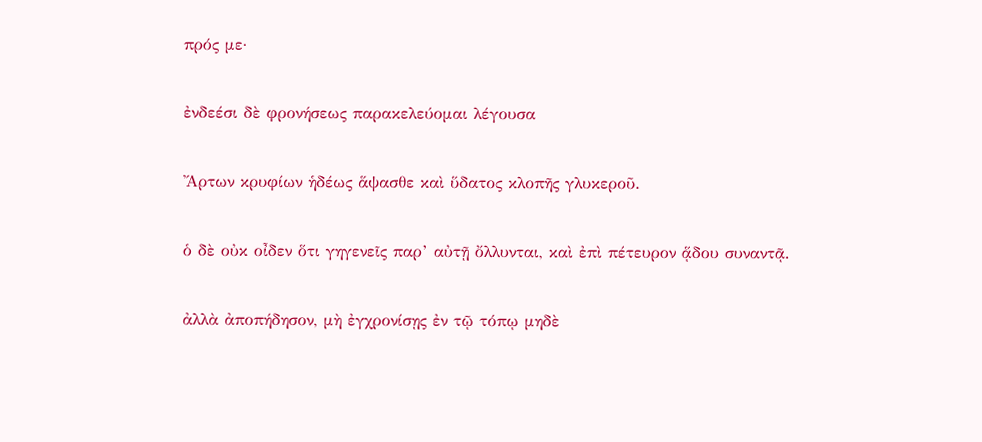πρός με·

ἐνδεέσι δὲ φρονήσεως παρακελεύομαι λέγουσα

Ἄρτων κρυφίων ἡδέως ἅψασθε καὶ ὕδατος κλοπῆς γλυκεροῦ.

ὁ δὲ οὐκ οἶδεν ὅτι γηγενεῖς παρ’ αὐτῇ ὄλλυνται, καὶ ἐπὶ πέτευρον ᾅδου συναντᾷ.

ἀλλὰ ἀποπήδησον, μὴ ἐγχρονίσῃς ἐν τῷ τόπῳ μηδὲ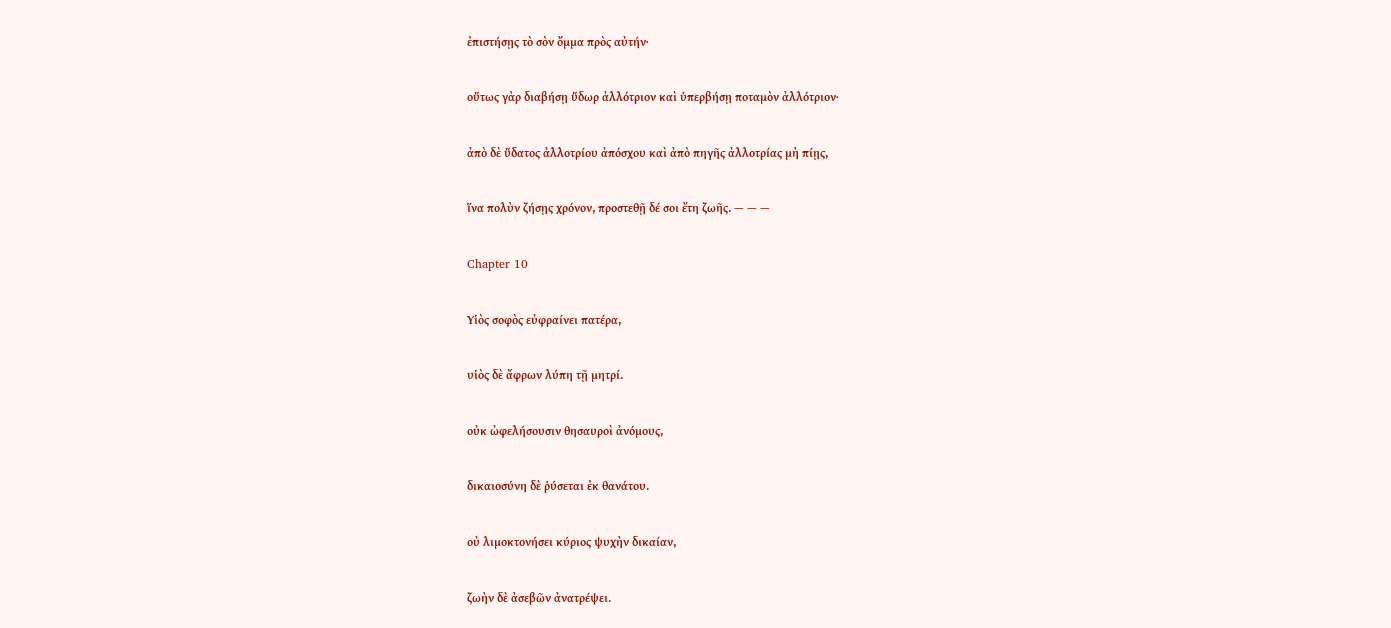ἐπιστήσῃς τὸ σὸν ὄμμα πρὸς αὐτήν·

οὕτως γὰρ διαβήσῃ ὕδωρ ἀλλότριον καὶ ὑπερβήσῃ ποταμὸν ἀλλότριον·

ἀπὸ δὲ ὕδατος ἀλλοτρίου ἀπόσχου καὶ ἀπὸ πηγῆς ἀλλοτρίας μὴ πίῃς,

ἵνα πολὺν ζήσῃς χρόνον, προστεθῇ δέ σοι ἔτη ζωῆς. — — —

Chapter 10

Υἱὸς σοφὸς εὐφραίνει πατέρα,

υἱὸς δὲ ἄφρων λύπη τῇ μητρί.

οὐκ ὠφελήσουσιν θησαυροὶ ἀνόμους,

δικαιοσύνη δὲ ῥύσεται ἐκ θανάτου.

οὐ λιμοκτονήσει κύριος ψυχὴν δικαίαν,

ζωὴν δὲ ἀσεβῶν ἀνατρέψει.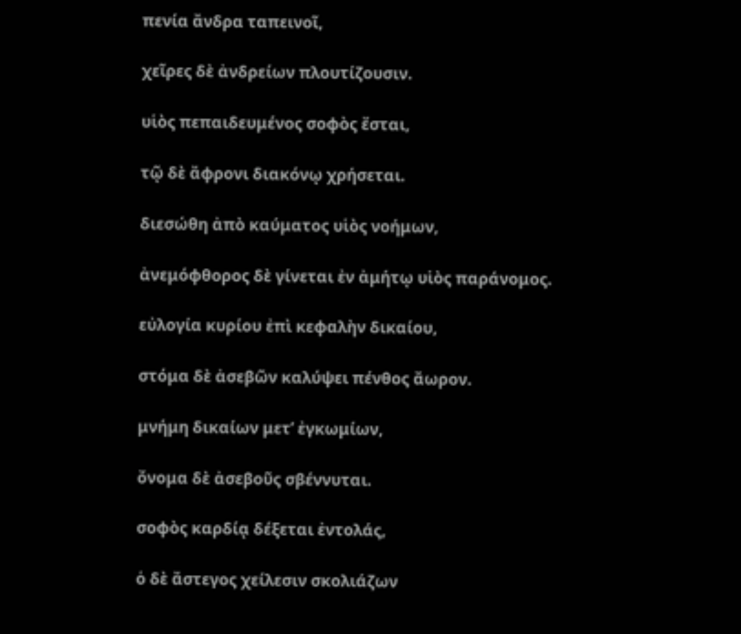πενία ἄνδρα ταπεινοῖ,

χεῖρες δὲ ἀνδρείων πλουτίζουσιν.

υἱὸς πεπαιδευμένος σοφὸς ἔσται,

τῷ δὲ ἄφρονι διακόνῳ χρήσεται.

διεσώθη ἀπὸ καύματος υἱὸς νοήμων,

ἀνεμόφθορος δὲ γίνεται ἐν ἀμήτῳ υἱὸς παράνομος.

εὐλογία κυρίου ἐπὶ κεφαλὴν δικαίου,

στόμα δὲ ἀσεβῶν καλύψει πένθος ἄωρον.

μνήμη δικαίων μετ’ ἐγκωμίων,

ὄνομα δὲ ἀσεβοῦς σβέννυται.

σοφὸς καρδίᾳ δέξεται ἐντολάς,

ὁ δὲ ἄστεγος χείλεσιν σκολιάζων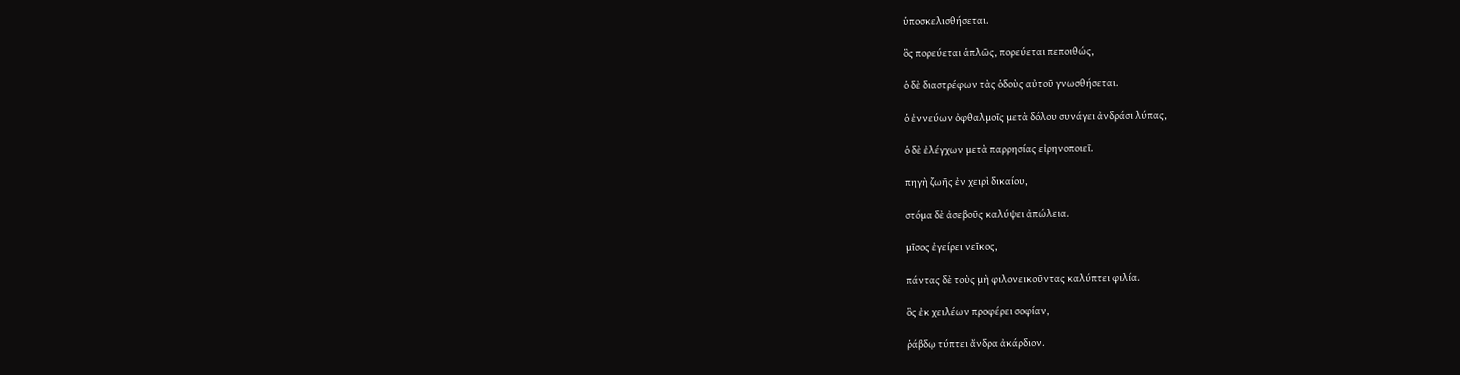ὑποσκελισθήσεται.

ὃς πορεύεται ἁπλῶς, πορεύεται πεποιθώς,

ὁ δὲ διαστρέφων τὰς ὁδοὺς αὐτοῦ γνωσθήσεται.

ὁ ἐννεύων ὀφθαλμοῖς μετὰ δόλου συνάγει ἀνδράσι λύπας,

ὁ δὲ ἐλέγχων μετὰ παρρησίας εἰρηνοποιεῖ.

πηγὴ ζωῆς ἐν χειρὶ δικαίου,

στόμα δὲ ἀσεβοῦς καλύψει ἀπώλεια.

μῖσος ἐγείρει νεῖκος,

πάντας δὲ τοὺς μὴ φιλονεικοῦντας καλύπτει φιλία.

ὃς ἐκ χειλέων προφέρει σοφίαν,

ῥάβδῳ τύπτει ἄνδρα ἀκάρδιον.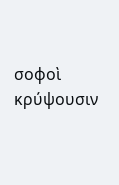σοφοὶ κρύψουσιν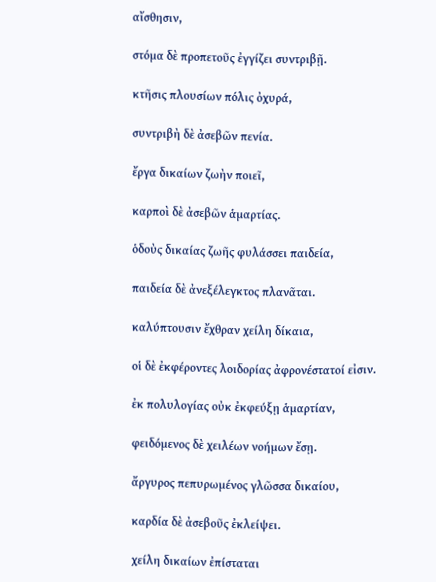αἴσθησιν,

στόμα δὲ προπετοῦς ἐγγίζει συντριβῇ.

κτῆσις πλουσίων πόλις ὀχυρά,

συντριβὴ δὲ ἀσεβῶν πενία.

ἔργα δικαίων ζωὴν ποιεῖ,

καρποὶ δὲ ἀσεβῶν ἁμαρτίας.

ὁδοὺς δικαίας ζωῆς φυλάσσει παιδεία,

παιδεία δὲ ἀνεξέλεγκτος πλανᾶται.

καλύπτουσιν ἔχθραν χείλη δίκαια,

οἱ δὲ ἐκφέροντες λοιδορίας ἀφρονέστατοί εἰσιν.

ἐκ πολυλογίας οὐκ ἐκφεύξῃ ἁμαρτίαν,

φειδόμενος δὲ χειλέων νοήμων ἔσῃ.

ἄργυρος πεπυρωμένος γλῶσσα δικαίου,

καρδία δὲ ἀσεβοῦς ἐκλείψει.

χείλη δικαίων ἐπίσταται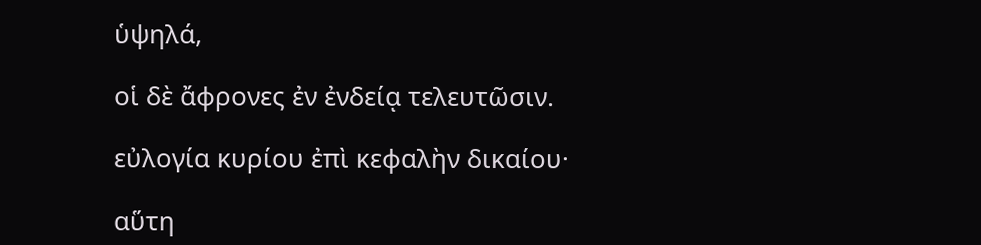ὑψηλά,

οἱ δὲ ἄφρονες ἐν ἐνδείᾳ τελευτῶσιν.

εὐλογία κυρίου ἐπὶ κεφαλὴν δικαίου·

αὕτη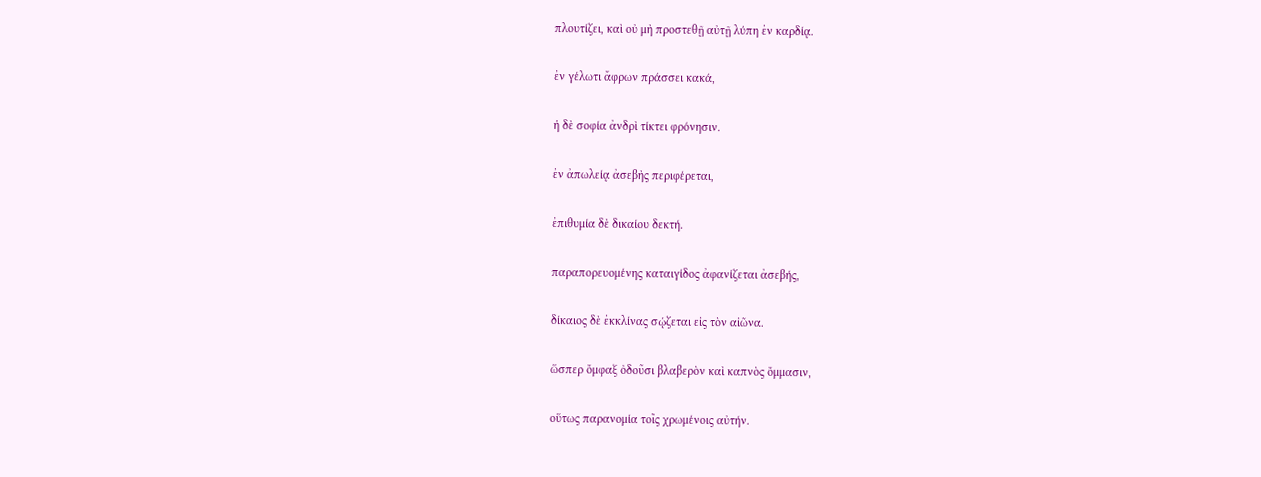πλουτίζει, καὶ οὐ μὴ προστεθῇ αὐτῇ λύπη ἐν καρδίᾳ.

ἐν γέλωτι ἄφρων πράσσει κακά,

ἡ δὲ σοφία ἀνδρὶ τίκτει φρόνησιν.

ἐν ἀπωλείᾳ ἀσεβὴς περιφέρεται,

ἐπιθυμία δὲ δικαίου δεκτή.

παραπορευομένης καταιγίδος ἀφανίζεται ἀσεβής,

δίκαιος δὲ ἐκκλίνας σῴζεται εἰς τὸν αἰῶνα.

ὥσπερ ὄμφαξ ὀδοῦσι βλαβερὸν καὶ καπνὸς ὄμμασιν,

οὕτως παρανομία τοῖς χρωμένοις αὐτήν.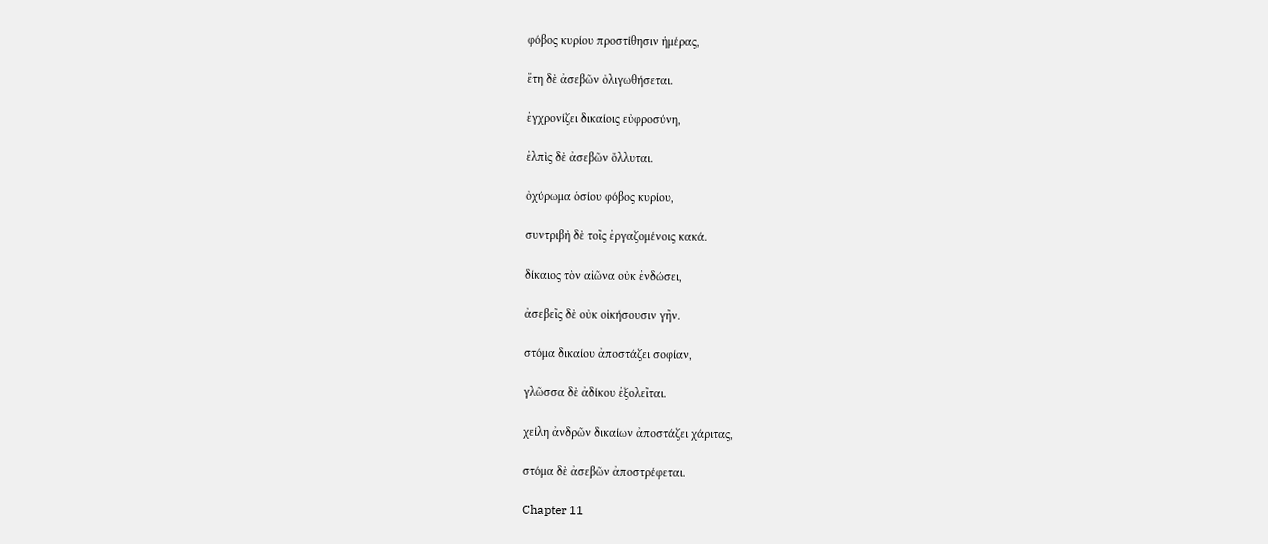φόβος κυρίου προστίθησιν ἡμέρας,

ἔτη δὲ ἀσεβῶν ὀλιγωθήσεται.

ἐγχρονίζει δικαίοις εὐφροσύνη,

ἐλπὶς δὲ ἀσεβῶν ὄλλυται.

ὀχύρωμα ὁσίου φόβος κυρίου,

συντριβὴ δὲ τοῖς ἐργαζομένοις κακά.

δίκαιος τὸν αἰῶνα οὐκ ἐνδώσει,

ἀσεβεῖς δὲ οὐκ οἰκήσουσιν γῆν.

στόμα δικαίου ἀποστάζει σοφίαν,

γλῶσσα δὲ ἀδίκου ἐξολεῖται.

χείλη ἀνδρῶν δικαίων ἀποστάζει χάριτας,

στόμα δὲ ἀσεβῶν ἀποστρέφεται.

Chapter 11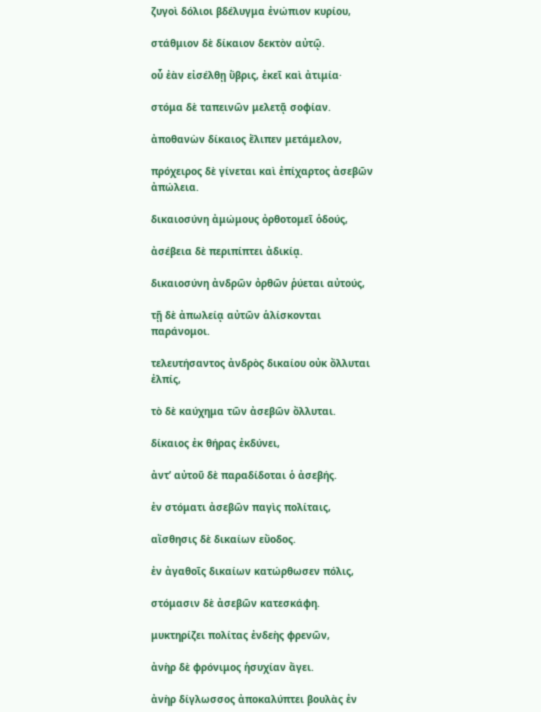ζυγοὶ δόλιοι βδέλυγμα ἐνώπιον κυρίου,

στάθμιον δὲ δίκαιον δεκτὸν αὐτῷ.

οὗ ἐὰν εἰσέλθῃ ὕβρις, ἐκεῖ καὶ ἀτιμία·

στόμα δὲ ταπεινῶν μελετᾷ σοφίαν.

ἀποθανὼν δίκαιος ἔλιπεν μετάμελον,

πρόχειρος δὲ γίνεται καὶ ἐπίχαρτος ἀσεβῶν ἀπώλεια.

δικαιοσύνη ἀμώμους ὀρθοτομεῖ ὁδούς,

ἀσέβεια δὲ περιπίπτει ἀδικίᾳ.

δικαιοσύνη ἀνδρῶν ὀρθῶν ῥύεται αὐτούς,

τῇ δὲ ἀπωλείᾳ αὐτῶν ἁλίσκονται παράνομοι.

τελευτήσαντος ἀνδρὸς δικαίου οὐκ ὄλλυται ἐλπίς,

τὸ δὲ καύχημα τῶν ἀσεβῶν ὄλλυται.

δίκαιος ἐκ θήρας ἐκδύνει,

ἀντ’ αὐτοῦ δὲ παραδίδοται ὁ ἀσεβής.

ἐν στόματι ἀσεβῶν παγὶς πολίταις,

αἴσθησις δὲ δικαίων εὔοδος.

ἐν ἀγαθοῖς δικαίων κατώρθωσεν πόλις,

στόμασιν δὲ ἀσεβῶν κατεσκάφη.

μυκτηρίζει πολίτας ἐνδεὴς φρενῶν,

ἀνὴρ δὲ φρόνιμος ἡσυχίαν ἄγει.

ἀνὴρ δίγλωσσος ἀποκαλύπτει βουλὰς ἐν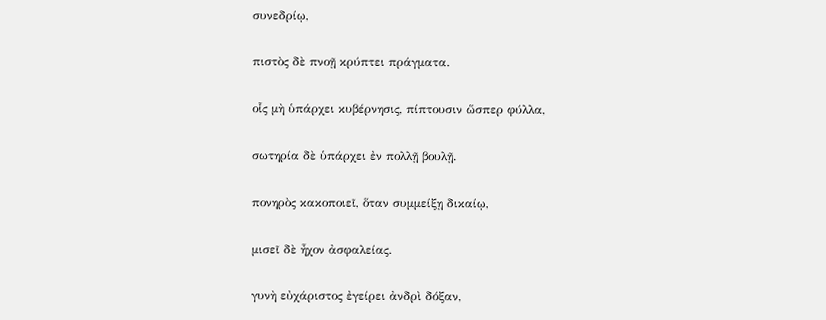συνεδρίῳ,

πιστὸς δὲ πνοῇ κρύπτει πράγματα.

οἷς μὴ ὑπάρχει κυβέρνησις, πίπτουσιν ὥσπερ φύλλα,

σωτηρία δὲ ὑπάρχει ἐν πολλῇ βουλῇ.

πονηρὸς κακοποιεῖ, ὅταν συμμείξῃ δικαίῳ,

μισεῖ δὲ ἦχον ἀσφαλείας.

γυνὴ εὐχάριστος ἐγείρει ἀνδρὶ δόξαν,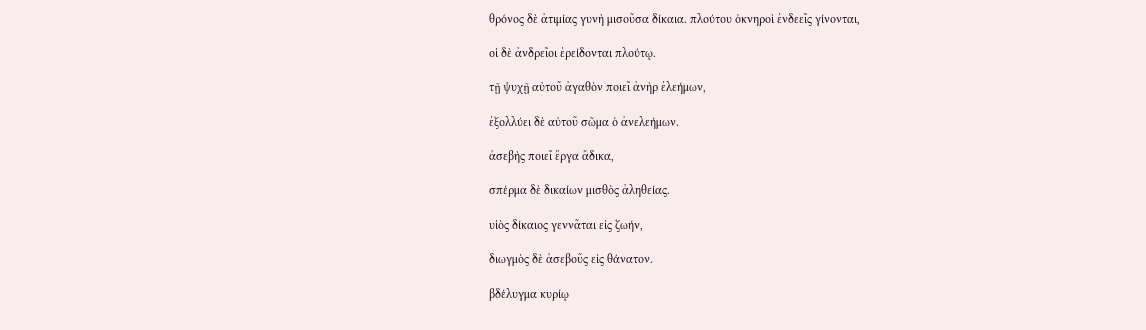θρόνος δὲ ἀτιμίας γυνὴ μισοῦσα δίκαια. πλούτου ὀκνηροὶ ἐνδεεῖς γίνονται,

οἱ δὲ ἀνδρεῖοι ἐρείδονται πλούτῳ.

τῇ ψυχῇ αὐτοῦ ἀγαθὸν ποιεῖ ἀνὴρ ἐλεήμων,

ἐξολλύει δὲ αὐτοῦ σῶμα ὁ ἀνελεήμων.

ἀσεβὴς ποιεῖ ἔργα ἄδικα,

σπέρμα δὲ δικαίων μισθὸς ἀληθείας.

υἱὸς δίκαιος γεννᾶται εἰς ζωήν,

διωγμὸς δὲ ἀσεβοῦς εἰς θάνατον.

βδέλυγμα κυρίῳ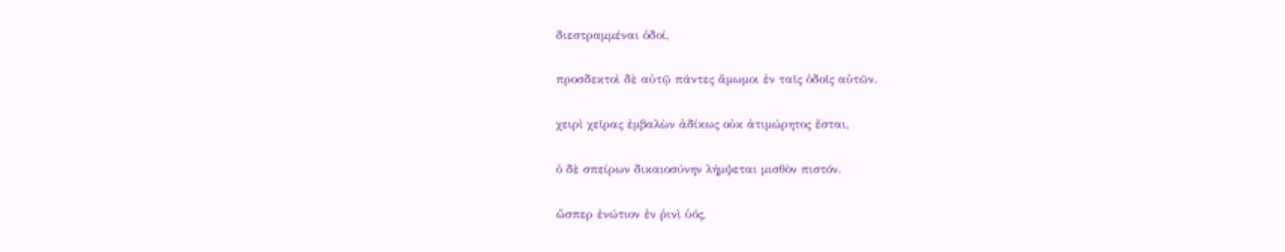διεστραμμέναι ὁδοί,

προσδεκτοὶ δὲ αὐτῷ πάντες ἄμωμοι ἐν ταῖς ὁδοῖς αὐτῶν.

χειρὶ χεῖρας ἐμβαλὼν ἀδίκως οὐκ ἀτιμώρητος ἔσται,

ὁ δὲ σπείρων δικαιοσύνην λήμψεται μισθὸν πιστόν.

ὥσπερ ἐνώτιον ἐν ῥινὶ ὑός,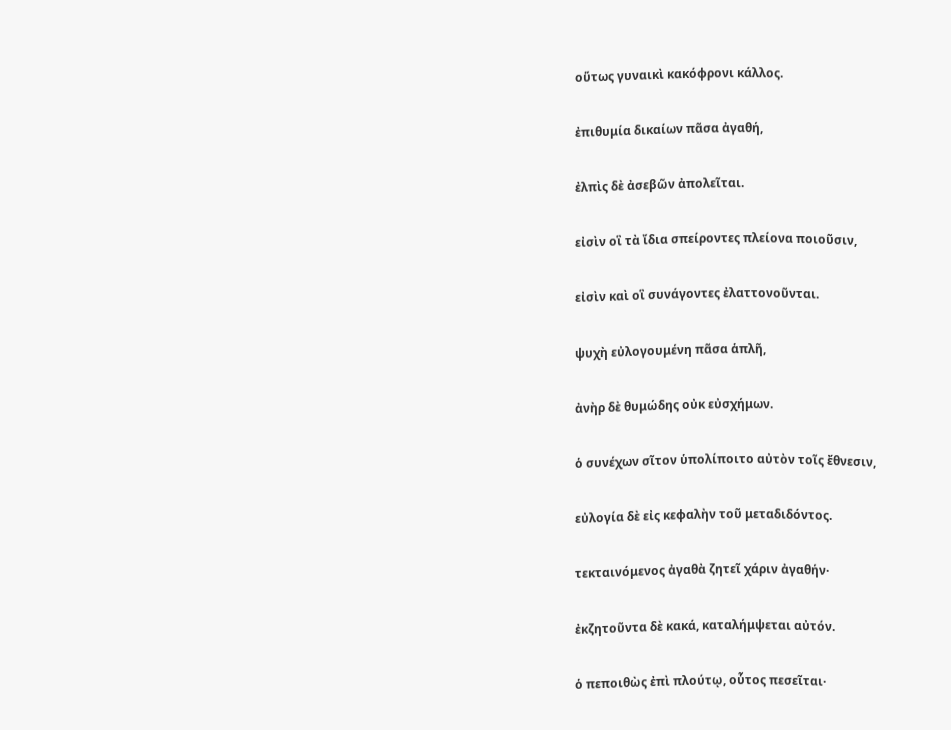οὕτως γυναικὶ κακόφρονι κάλλος.

ἐπιθυμία δικαίων πᾶσα ἀγαθή,

ἐλπὶς δὲ ἀσεβῶν ἀπολεῖται.

εἰσὶν οἳ τὰ ἴδια σπείροντες πλείονα ποιοῦσιν,

εἰσὶν καὶ οἳ συνάγοντες ἐλαττονοῦνται.

ψυχὴ εὐλογουμένη πᾶσα ἁπλῆ,

ἀνὴρ δὲ θυμώδης οὐκ εὐσχήμων.

ὁ συνέχων σῖτον ὑπολίποιτο αὐτὸν τοῖς ἔθνεσιν,

εὐλογία δὲ εἰς κεφαλὴν τοῦ μεταδιδόντος.

τεκταινόμενος ἀγαθὰ ζητεῖ χάριν ἀγαθήν·

ἐκζητοῦντα δὲ κακά, καταλήμψεται αὐτόν.

ὁ πεποιθὼς ἐπὶ πλούτῳ, οὗτος πεσεῖται·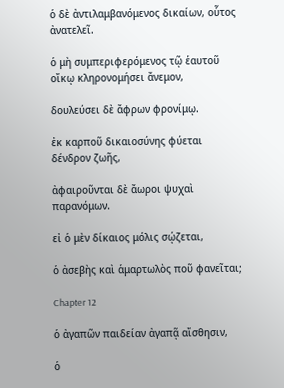ὁ δὲ ἀντιλαμβανόμενος δικαίων, οὗτος ἀνατελεῖ.

ὁ μὴ συμπεριφερόμενος τῷ ἑαυτοῦ οἴκῳ κληρονομήσει ἄνεμον,

δουλεύσει δὲ ἄφρων φρονίμῳ.

ἐκ καρποῦ δικαιοσύνης φύεται δένδρον ζωῆς,

ἀφαιροῦνται δὲ ἄωροι ψυχαὶ παρανόμων.

εἰ ὁ μὲν δίκαιος μόλις σῴζεται,

ὁ ἀσεβὴς καὶ ἁμαρτωλὸς ποῦ φανεῖται;

Chapter 12

ὁ ἀγαπῶν παιδείαν ἀγαπᾷ αἴσθησιν,

ὁ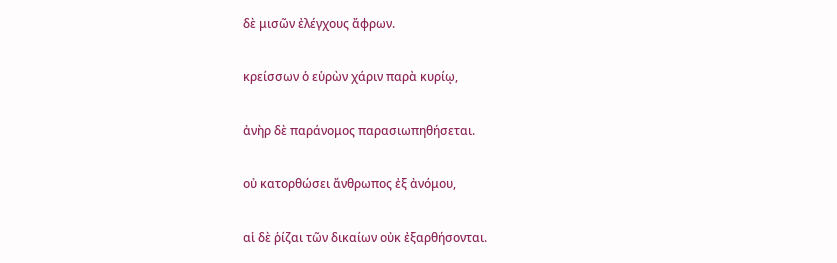δὲ μισῶν ἐλέγχους ἄφρων.

κρείσσων ὁ εὑρὼν χάριν παρὰ κυρίῳ,

ἀνὴρ δὲ παράνομος παρασιωπηθήσεται.

οὐ κατορθώσει ἄνθρωπος ἐξ ἀνόμου,

αἱ δὲ ῥίζαι τῶν δικαίων οὐκ ἐξαρθήσονται.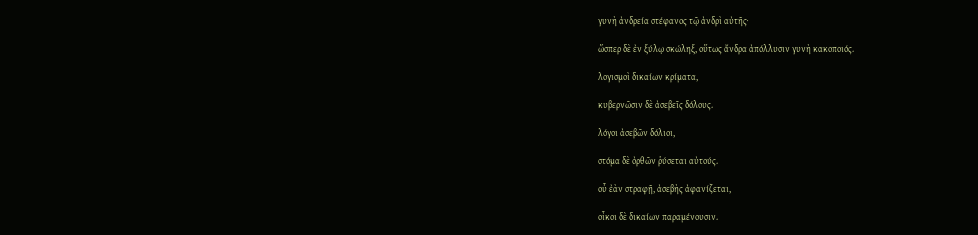γυνὴ ἀνδρεία στέφανος τῷ ἀνδρὶ αὐτῆς·

ὥσπερ δὲ ἐν ξύλῳ σκώληξ, οὕτως ἄνδρα ἀπόλλυσιν γυνὴ κακοποιός.

λογισμοὶ δικαίων κρίματα,

κυβερνῶσιν δὲ ἀσεβεῖς δόλους.

λόγοι ἀσεβῶν δόλιοι,

στόμα δὲ ὀρθῶν ῥύσεται αὐτούς.

οὗ ἐὰν στραφῇ, ἀσεβὴς ἀφανίζεται,

οἶκοι δὲ δικαίων παραμένουσιν.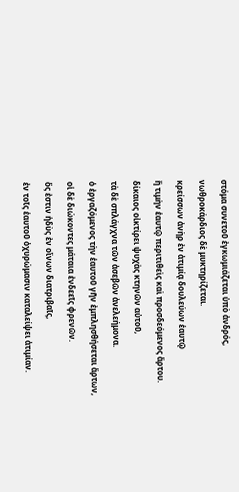στόμα συνετοῦ ἐγκωμιάζεται ὑπὸ ἀνδρός,

νωθροκάρδιος δὲ μυκτηρίζεται.

κρείσσων ἀνὴρ ἐν ἀτιμίᾳ δουλεύων ἑαυτῷ

ἢ τιμὴν ἑαυτῷ περιτιθεὶς καὶ προσδεόμενος ἄρτου.

δίκαιος οἰκτίρει ψυχὰς κτηνῶν αὐτοῦ,

τὰ δὲ σπλάγχνα τῶν ἀσεβῶν ἀνελεήμονα.

ὁ ἐργαζόμενος τὴν ἑαυτοῦ γῆν ἐμπλησθήσεται ἄρτων,

οἱ δὲ διώκοντες μάταια ἐνδεεῖς φρενῶν.

ὅς ἐστιν ἡδὺς ἐν οἴνων διατριβαῖς,

ἐν τοῖς ἑαυτοῦ ὀχυρώμασιν καταλείψει ἀτιμίαν.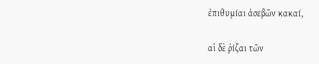ἐπιθυμίαι ἀσεβῶν κακαί,

αἱ δὲ ῥίζαι τῶν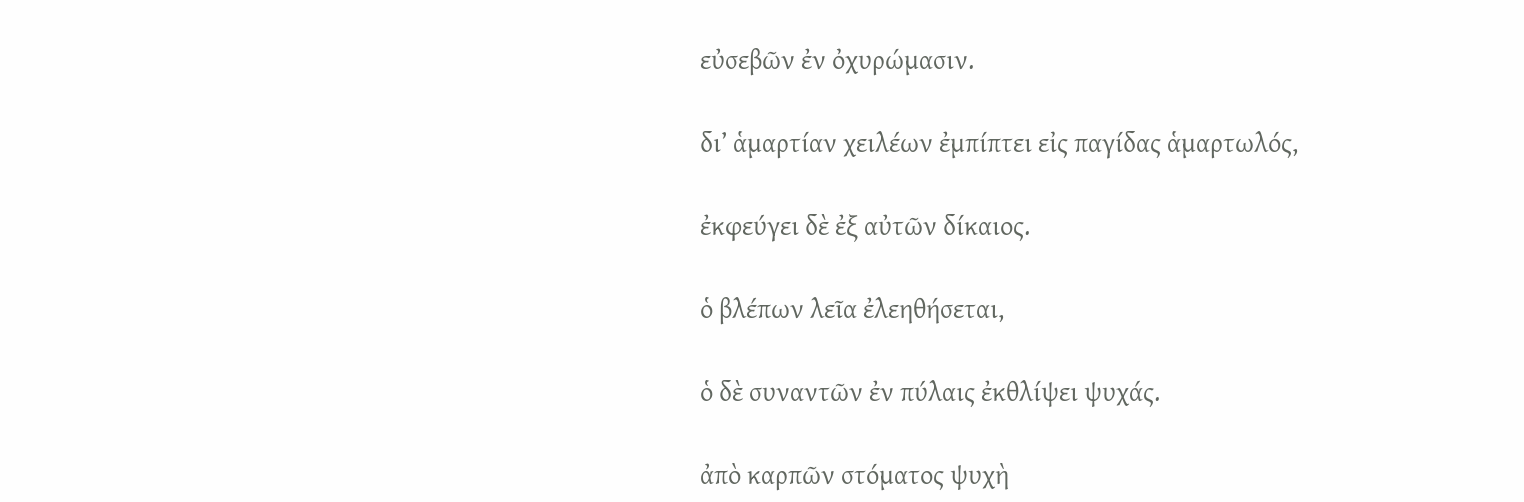εὐσεβῶν ἐν ὀχυρώμασιν.

δι’ ἁμαρτίαν χειλέων ἐμπίπτει εἰς παγίδας ἁμαρτωλός,

ἐκφεύγει δὲ ἐξ αὐτῶν δίκαιος.

ὁ βλέπων λεῖα ἐλεηθήσεται,

ὁ δὲ συναντῶν ἐν πύλαις ἐκθλίψει ψυχάς.

ἀπὸ καρπῶν στόματος ψυχὴ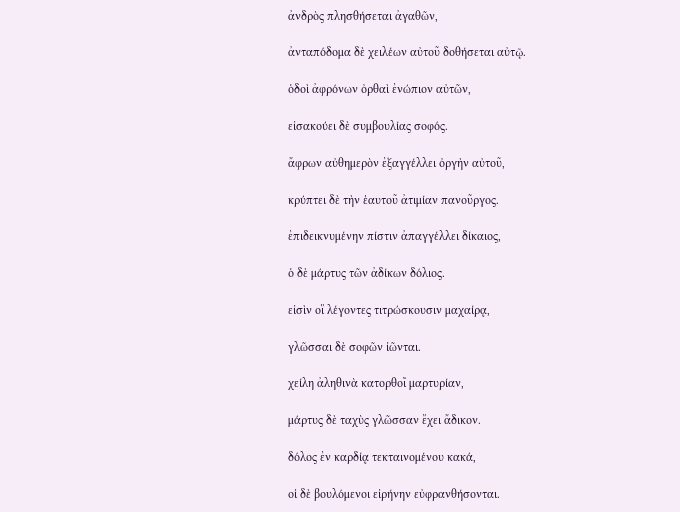ἀνδρὸς πλησθήσεται ἀγαθῶν,

ἀνταπόδομα δὲ χειλέων αὐτοῦ δοθήσεται αὐτῷ.

ὁδοὶ ἀφρόνων ὀρθαὶ ἐνώπιον αὐτῶν,

εἰσακούει δὲ συμβουλίας σοφός.

ἄφρων αὐθημερὸν ἐξαγγέλλει ὀργὴν αὐτοῦ,

κρύπτει δὲ τὴν ἑαυτοῦ ἀτιμίαν πανοῦργος.

ἐπιδεικνυμένην πίστιν ἀπαγγέλλει δίκαιος,

ὁ δὲ μάρτυς τῶν ἀδίκων δόλιος.

εἰσὶν οἳ λέγοντες τιτρώσκουσιν μαχαίρᾳ,

γλῶσσαι δὲ σοφῶν ἰῶνται.

χείλη ἀληθινὰ κατορθοῖ μαρτυρίαν,

μάρτυς δὲ ταχὺς γλῶσσαν ἔχει ἄδικον.

δόλος ἐν καρδίᾳ τεκταινομένου κακά,

οἱ δὲ βουλόμενοι εἰρήνην εὐφρανθήσονται.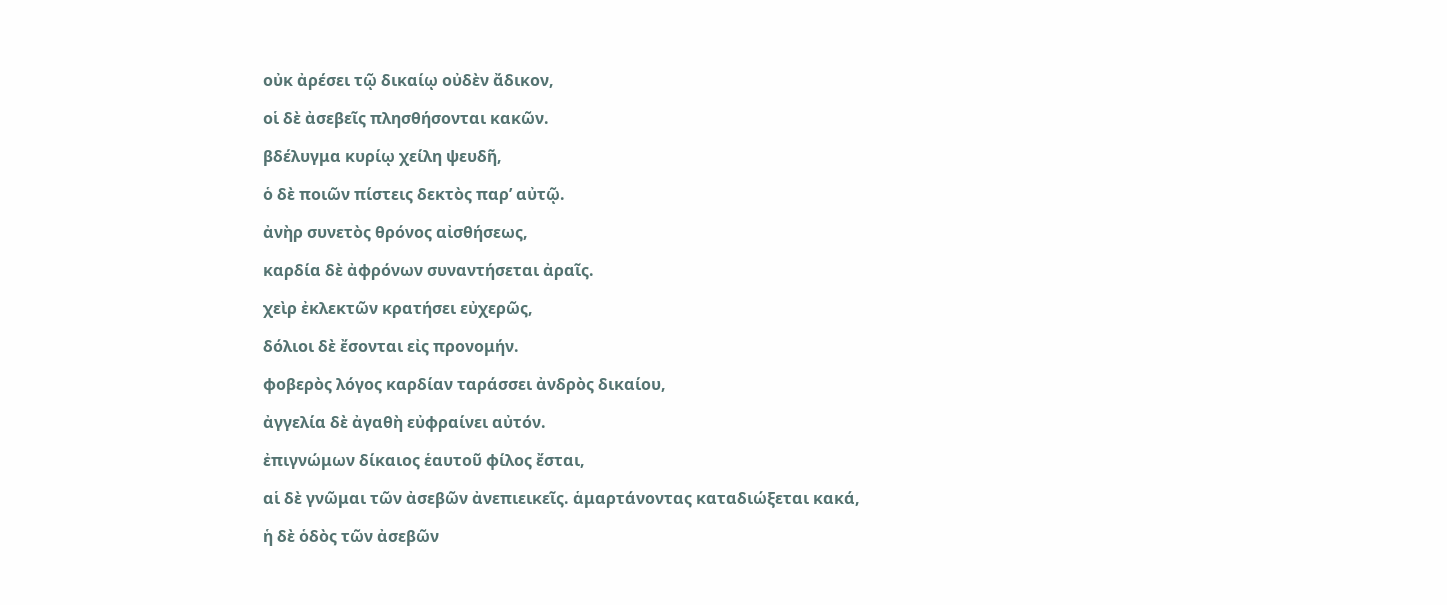οὐκ ἀρέσει τῷ δικαίῳ οὐδὲν ἄδικον,

οἱ δὲ ἀσεβεῖς πλησθήσονται κακῶν.

βδέλυγμα κυρίῳ χείλη ψευδῆ,

ὁ δὲ ποιῶν πίστεις δεκτὸς παρ’ αὐτῷ.

ἀνὴρ συνετὸς θρόνος αἰσθήσεως,

καρδία δὲ ἀφρόνων συναντήσεται ἀραῖς.

χεὶρ ἐκλεκτῶν κρατήσει εὐχερῶς,

δόλιοι δὲ ἔσονται εἰς προνομήν.

φοβερὸς λόγος καρδίαν ταράσσει ἀνδρὸς δικαίου,

ἀγγελία δὲ ἀγαθὴ εὐφραίνει αὐτόν.

ἐπιγνώμων δίκαιος ἑαυτοῦ φίλος ἔσται,

αἱ δὲ γνῶμαι τῶν ἀσεβῶν ἀνεπιεικεῖς. ἁμαρτάνοντας καταδιώξεται κακά,

ἡ δὲ ὁδὸς τῶν ἀσεβῶν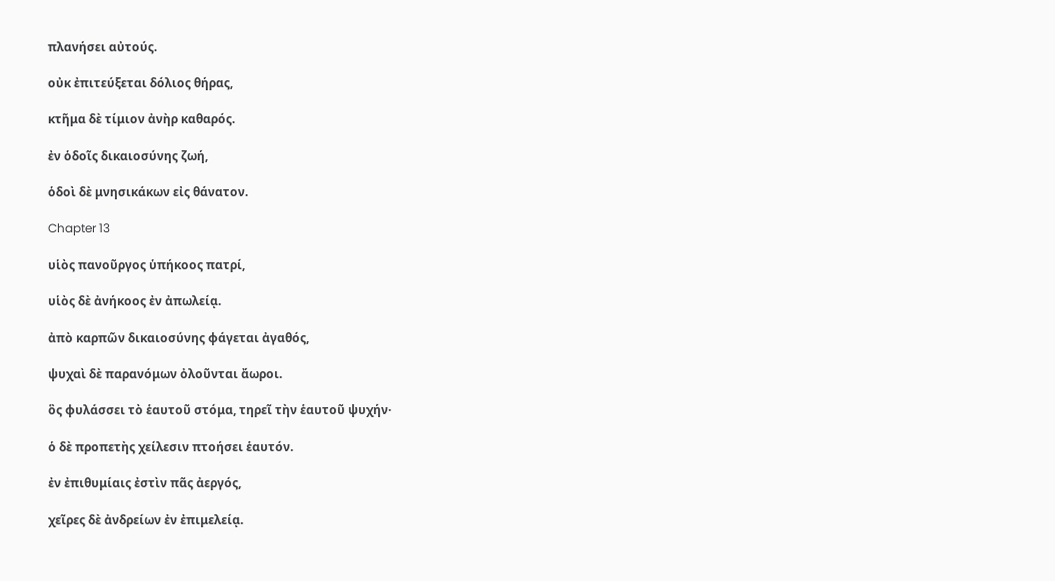πλανήσει αὐτούς.

οὐκ ἐπιτεύξεται δόλιος θήρας,

κτῆμα δὲ τίμιον ἀνὴρ καθαρός.

ἐν ὁδοῖς δικαιοσύνης ζωή,

ὁδοὶ δὲ μνησικάκων εἰς θάνατον.

Chapter 13

υἱὸς πανοῦργος ὑπήκοος πατρί,

υἱὸς δὲ ἀνήκοος ἐν ἀπωλείᾳ.

ἀπὸ καρπῶν δικαιοσύνης φάγεται ἀγαθός,

ψυχαὶ δὲ παρανόμων ὀλοῦνται ἄωροι.

ὃς φυλάσσει τὸ ἑαυτοῦ στόμα, τηρεῖ τὴν ἑαυτοῦ ψυχήν·

ὁ δὲ προπετὴς χείλεσιν πτοήσει ἑαυτόν.

ἐν ἐπιθυμίαις ἐστὶν πᾶς ἀεργός,

χεῖρες δὲ ἀνδρείων ἐν ἐπιμελείᾳ.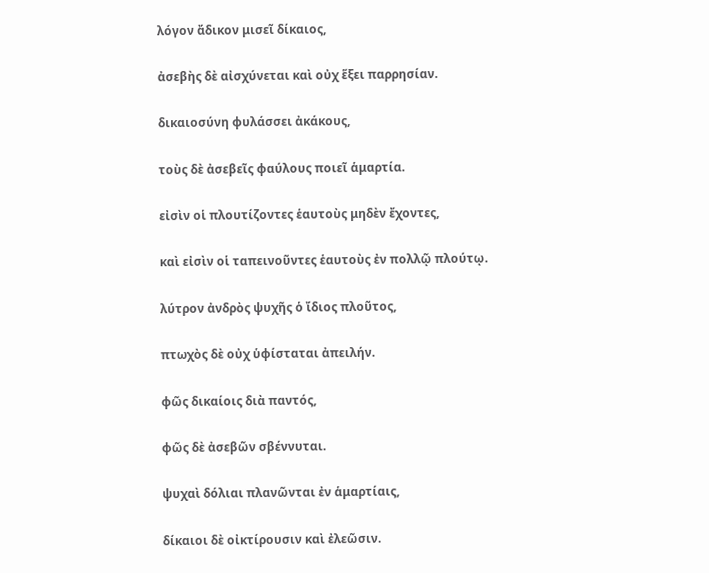λόγον ἄδικον μισεῖ δίκαιος,

ἀσεβὴς δὲ αἰσχύνεται καὶ οὐχ ἕξει παρρησίαν.

δικαιοσύνη φυλάσσει ἀκάκους,

τοὺς δὲ ἀσεβεῖς φαύλους ποιεῖ ἁμαρτία.

εἰσὶν οἱ πλουτίζοντες ἑαυτοὺς μηδὲν ἔχοντες,

καὶ εἰσὶν οἱ ταπεινοῦντες ἑαυτοὺς ἐν πολλῷ πλούτῳ.

λύτρον ἀνδρὸς ψυχῆς ὁ ἴδιος πλοῦτος,

πτωχὸς δὲ οὐχ ὑφίσταται ἀπειλήν.

φῶς δικαίοις διὰ παντός,

φῶς δὲ ἀσεβῶν σβέννυται.

ψυχαὶ δόλιαι πλανῶνται ἐν ἁμαρτίαις,

δίκαιοι δὲ οἰκτίρουσιν καὶ ἐλεῶσιν.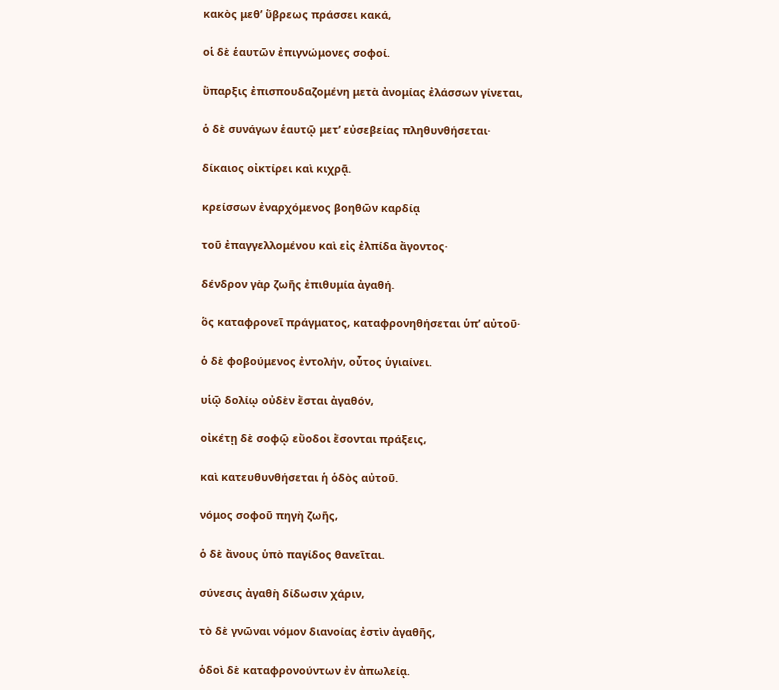κακὸς μεθ’ ὕβρεως πράσσει κακά,

οἱ δὲ ἑαυτῶν ἐπιγνώμονες σοφοί.

ὕπαρξις ἐπισπουδαζομένη μετὰ ἀνομίας ἐλάσσων γίνεται,

ὁ δὲ συνάγων ἑαυτῷ μετ’ εὐσεβείας πληθυνθήσεται·

δίκαιος οἰκτίρει καὶ κιχρᾷ.

κρείσσων ἐναρχόμενος βοηθῶν καρδίᾳ

τοῦ ἐπαγγελλομένου καὶ εἰς ἐλπίδα ἄγοντος·

δένδρον γὰρ ζωῆς ἐπιθυμία ἀγαθή.

ὃς καταφρονεῖ πράγματος, καταφρονηθήσεται ὑπ’ αὐτοῦ·

ὁ δὲ φοβούμενος ἐντολήν, οὗτος ὑγιαίνει.

υἱῷ δολίῳ οὐδὲν ἔσται ἀγαθόν,

οἰκέτῃ δὲ σοφῷ εὔοδοι ἔσονται πράξεις,

καὶ κατευθυνθήσεται ἡ ὁδὸς αὐτοῦ.

νόμος σοφοῦ πηγὴ ζωῆς,

ὁ δὲ ἄνους ὑπὸ παγίδος θανεῖται.

σύνεσις ἀγαθὴ δίδωσιν χάριν,

τὸ δὲ γνῶναι νόμον διανοίας ἐστὶν ἀγαθῆς,

ὁδοὶ δὲ καταφρονούντων ἐν ἀπωλείᾳ.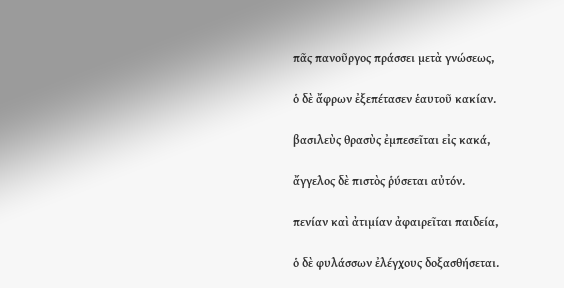πᾶς πανοῦργος πράσσει μετὰ γνώσεως,

ὁ δὲ ἄφρων ἐξεπέτασεν ἑαυτοῦ κακίαν.

βασιλεὺς θρασὺς ἐμπεσεῖται εἰς κακά,

ἄγγελος δὲ πιστὸς ῥύσεται αὐτόν.

πενίαν καὶ ἀτιμίαν ἀφαιρεῖται παιδεία,

ὁ δὲ φυλάσσων ἐλέγχους δοξασθήσεται.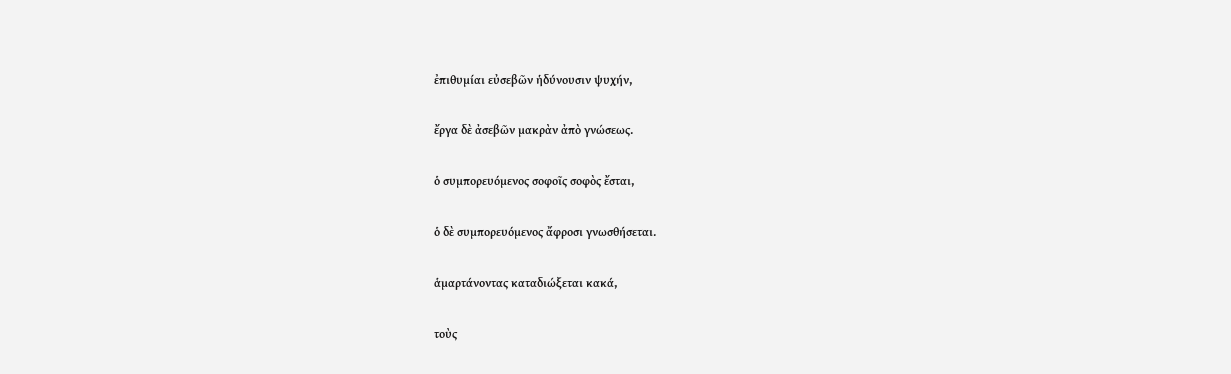ἐπιθυμίαι εὐσεβῶν ἡδύνουσιν ψυχήν,

ἔργα δὲ ἀσεβῶν μακρὰν ἀπὸ γνώσεως.

ὁ συμπορευόμενος σοφοῖς σοφὸς ἔσται,

ὁ δὲ συμπορευόμενος ἄφροσι γνωσθήσεται.

ἁμαρτάνοντας καταδιώξεται κακά,

τοὺς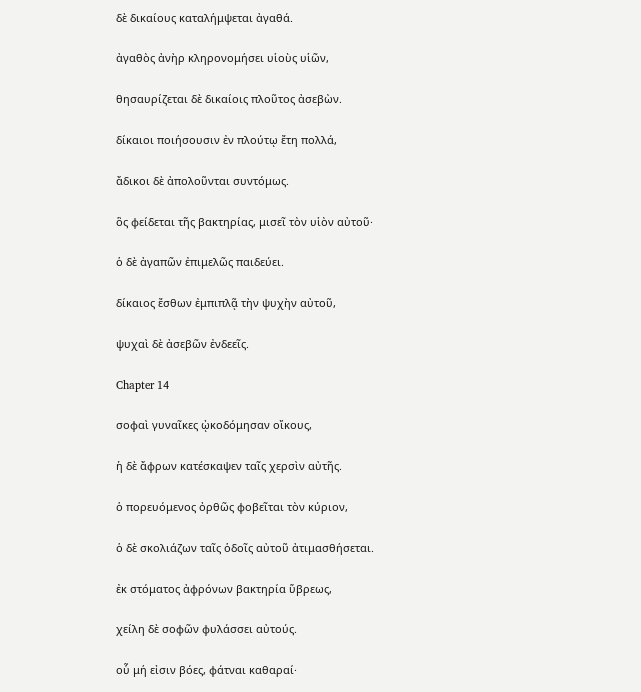δὲ δικαίους καταλήμψεται ἀγαθά.

ἀγαθὸς ἀνὴρ κληρονομήσει υἱοὺς υἱῶν,

θησαυρίζεται δὲ δικαίοις πλοῦτος ἀσεβὼν.

δίκαιοι ποιήσουσιν ἐν πλούτῳ ἔτη πολλά,

ἄδικοι δὲ ἀπολοῦνται συντόμως.

ὃς φείδεται τῆς βακτηρίας, μισεῖ τὸν υἱὸν αὐτοῦ·

ὁ δὲ ἀγαπῶν ἐπιμελῶς παιδεύει.

δίκαιος ἔσθων ἐμπιπλᾷ τὴν ψυχὴν αὐτοῦ,

ψυχαὶ δὲ ἀσεβῶν ἐνδεεῖς.

Chapter 14

σοφαὶ γυναῖκες ᾠκοδόμησαν οἴκους,

ἡ δὲ ἄφρων κατέσκαψεν ταῖς χερσὶν αὐτῆς.

ὁ πορευόμενος ὀρθῶς φοβεῖται τὸν κύριον,

ὁ δὲ σκολιάζων ταῖς ὁδοῖς αὐτοῦ ἀτιμασθήσεται.

ἐκ στόματος ἀφρόνων βακτηρία ὕβρεως,

χείλη δὲ σοφῶν φυλάσσει αὐτούς.

οὗ μή εἰσιν βόες, φάτναι καθαραί·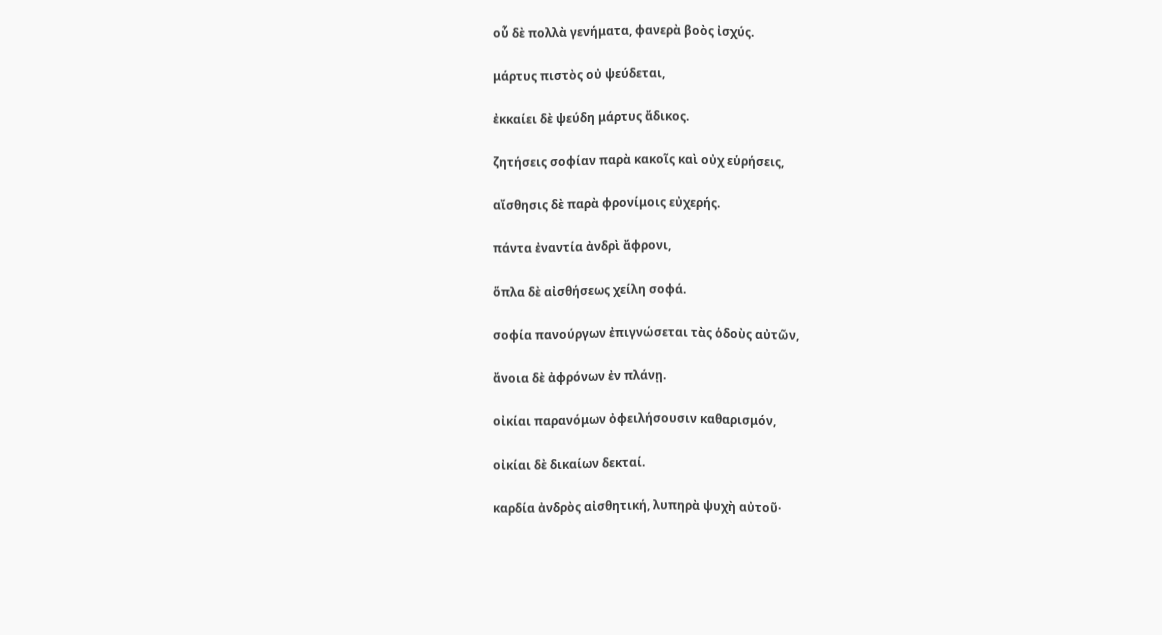οὗ δὲ πολλὰ γενήματα, φανερὰ βοὸς ἰσχύς.

μάρτυς πιστὸς οὐ ψεύδεται,

ἐκκαίει δὲ ψεύδη μάρτυς ἄδικος.

ζητήσεις σοφίαν παρὰ κακοῖς καὶ οὐχ εὑρήσεις,

αἴσθησις δὲ παρὰ φρονίμοις εὐχερής.

πάντα ἐναντία ἀνδρὶ ἄφρονι,

ὅπλα δὲ αἰσθήσεως χείλη σοφά.

σοφία πανούργων ἐπιγνώσεται τὰς ὁδοὺς αὐτῶν,

ἄνοια δὲ ἀφρόνων ἐν πλάνῃ.

οἰκίαι παρανόμων ὀφειλήσουσιν καθαρισμόν,

οἰκίαι δὲ δικαίων δεκταί.

καρδία ἀνδρὸς αἰσθητική, λυπηρὰ ψυχὴ αὐτοῦ·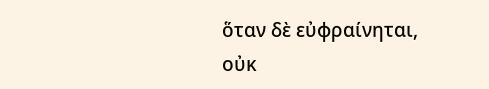ὅταν δὲ εὐφραίνηται, οὐκ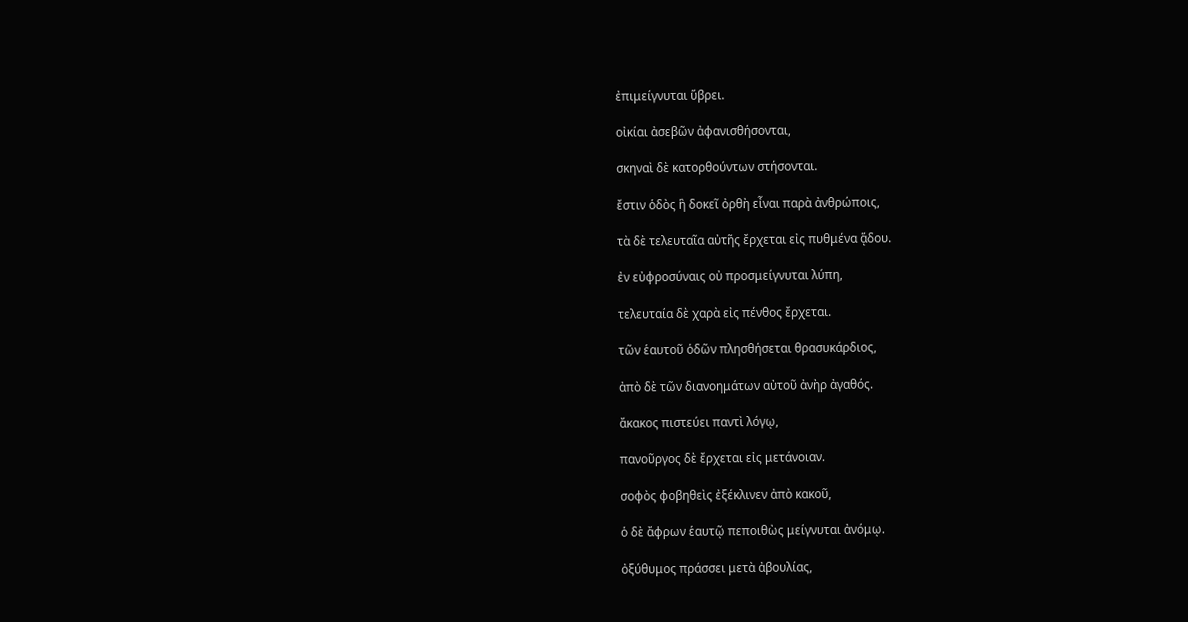ἐπιμείγνυται ὕβρει.

οἰκίαι ἀσεβῶν ἀφανισθήσονται,

σκηναὶ δὲ κατορθούντων στήσονται.

ἔστιν ὁδὸς ἣ δοκεῖ ὀρθὴ εἶναι παρὰ ἀνθρώποις,

τὰ δὲ τελευταῖα αὐτῆς ἔρχεται εἰς πυθμένα ᾅδου.

ἐν εὐφροσύναις οὐ προσμείγνυται λύπη,

τελευταία δὲ χαρὰ εἰς πένθος ἔρχεται.

τῶν ἑαυτοῦ ὁδῶν πλησθήσεται θρασυκάρδιος,

ἀπὸ δὲ τῶν διανοημάτων αὐτοῦ ἀνὴρ ἀγαθός.

ἄκακος πιστεύει παντὶ λόγῳ,

πανοῦργος δὲ ἔρχεται εἰς μετάνοιαν.

σοφὸς φοβηθεὶς ἐξέκλινεν ἀπὸ κακοῦ,

ὁ δὲ ἄφρων ἑαυτῷ πεποιθὼς μείγνυται ἀνόμῳ.

ὀξύθυμος πράσσει μετὰ ἀβουλίας,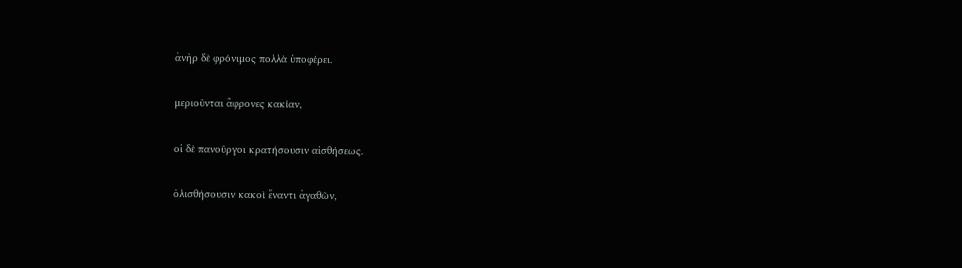ἀνὴρ δὲ φρόνιμος πολλὰ ὑποφέρει.

μεριοῦνται ἄφρονες κακίαν,

οἱ δὲ πανοῦργοι κρατήσουσιν αἰσθήσεως.

ὀλισθήσουσιν κακοὶ ἔναντι ἀγαθῶν,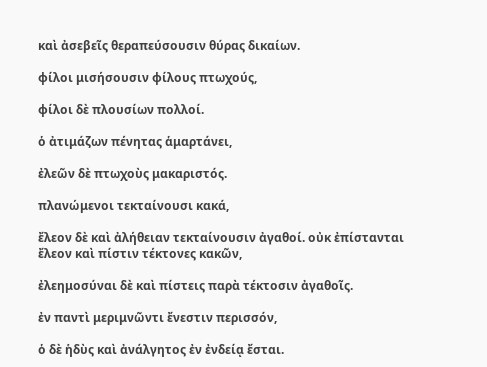καὶ ἀσεβεῖς θεραπεύσουσιν θύρας δικαίων.

φίλοι μισήσουσιν φίλους πτωχούς,

φίλοι δὲ πλουσίων πολλοί.

ὁ ἀτιμάζων πένητας ἁμαρτάνει,

ἐλεῶν δὲ πτωχοὺς μακαριστός.

πλανώμενοι τεκταίνουσι κακά,

ἔλεον δὲ καὶ ἀλήθειαν τεκταίνουσιν ἀγαθοί. οὐκ ἐπίστανται ἔλεον καὶ πίστιν τέκτονες κακῶν,

ἐλεημοσύναι δὲ καὶ πίστεις παρὰ τέκτοσιν ἀγαθοῖς.

ἐν παντὶ μεριμνῶντι ἔνεστιν περισσόν,

ὁ δὲ ἡδὺς καὶ ἀνάλγητος ἐν ἐνδείᾳ ἔσται.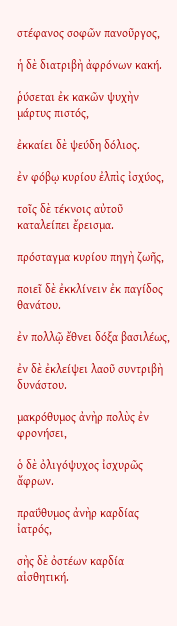στέφανος σοφῶν πανοῦργος,

ἡ δὲ διατριβὴ ἀφρόνων κακή.

ῥύσεται ἐκ κακῶν ψυχὴν μάρτυς πιστός,

ἐκκαίει δὲ ψεύδη δόλιος.

ἐν φόβῳ κυρίου ἐλπὶς ἰσχύος,

τοῖς δὲ τέκνοις αὐτοῦ καταλείπει ἔρεισμα.

πρόσταγμα κυρίου πηγὴ ζωῆς,

ποιεῖ δὲ ἐκκλίνειν ἐκ παγίδος θανάτου.

ἐν πολλῷ ἔθνει δόξα βασιλέως,

ἐν δὲ ἐκλείψει λαοῦ συντριβὴ δυνάστου.

μακρόθυμος ἀνὴρ πολὺς ἐν φρονήσει,

ὁ δὲ ὀλιγόψυχος ἰσχυρῶς ἄφρων.

πραΰθυμος ἀνὴρ καρδίας ἰατρός,

σὴς δὲ ὀστέων καρδία αἰσθητική.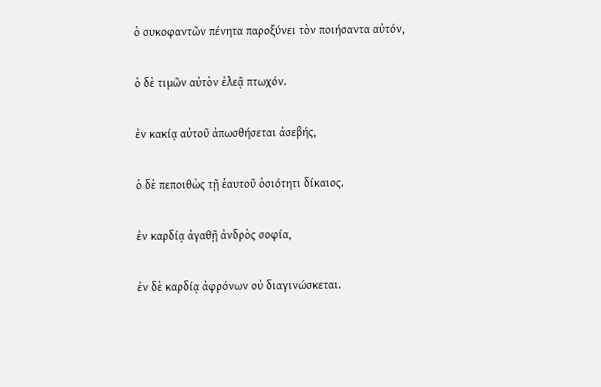ὁ συκοφαντῶν πένητα παροξύνει τὸν ποιήσαντα αὐτόν,

ὁ δὲ τιμῶν αὐτὸν ἐλεᾷ πτωχόν.

ἐν κακίᾳ αὐτοῦ ἀπωσθήσεται ἀσεβής,

ὁ δὲ πεποιθὼς τῇ ἑαυτοῦ ὁσιότητι δίκαιος.

ἐν καρδίᾳ ἀγαθῇ ἀνδρὸς σοφία,

ἐν δὲ καρδίᾳ ἀφρόνων οὐ διαγινώσκεται.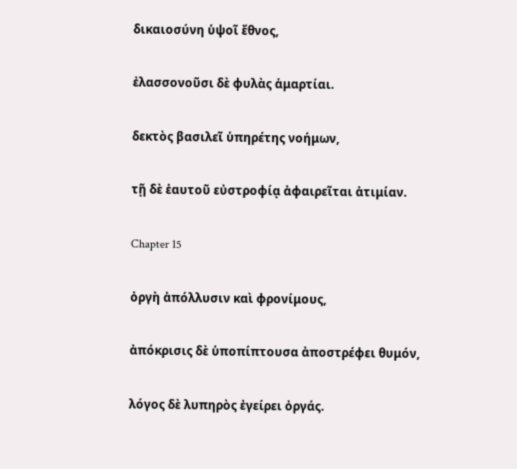δικαιοσύνη ὑψοῖ ἔθνος,

ἐλασσονοῦσι δὲ φυλὰς ἁμαρτίαι.

δεκτὸς βασιλεῖ ὑπηρέτης νοήμων,

τῇ δὲ ἑαυτοῦ εὐστροφίᾳ ἀφαιρεῖται ἀτιμίαν.

Chapter 15

ὀργὴ ἀπόλλυσιν καὶ φρονίμους,

ἀπόκρισις δὲ ὑποπίπτουσα ἀποστρέφει θυμόν,

λόγος δὲ λυπηρὸς ἐγείρει ὀργάς.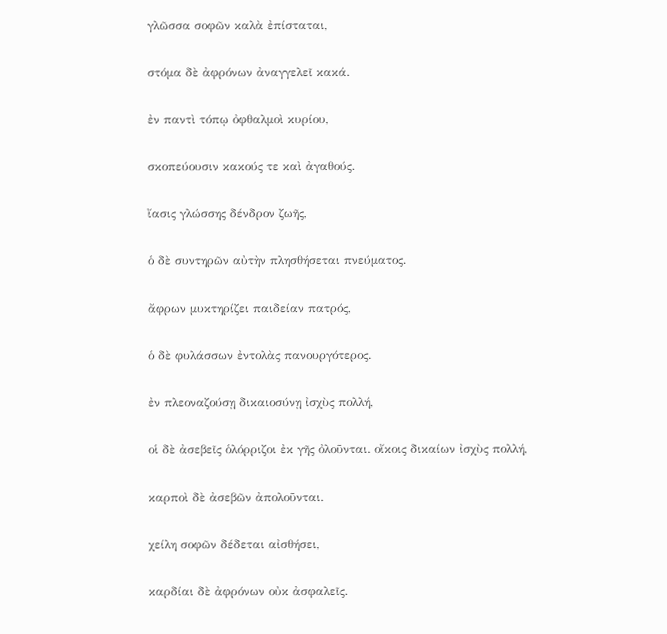γλῶσσα σοφῶν καλὰ ἐπίσταται,

στόμα δὲ ἀφρόνων ἀναγγελεῖ κακά.

ἐν παντὶ τόπῳ ὀφθαλμοὶ κυρίου,

σκοπεύουσιν κακούς τε καὶ ἀγαθούς.

ἴασις γλώσσης δένδρον ζωῆς,

ὁ δὲ συντηρῶν αὐτὴν πλησθήσεται πνεύματος.

ἄφρων μυκτηρίζει παιδείαν πατρός,

ὁ δὲ φυλάσσων ἐντολὰς πανουργότερος.

ἐν πλεοναζούσῃ δικαιοσύνῃ ἰσχὺς πολλή,

οἱ δὲ ἀσεβεῖς ὁλόρριζοι ἐκ γῆς ὀλοῦνται. οἴκοις δικαίων ἰσχὺς πολλή,

καρποὶ δὲ ἀσεβῶν ἀπολοῦνται.

χείλη σοφῶν δέδεται αἰσθήσει,

καρδίαι δὲ ἀφρόνων οὐκ ἀσφαλεῖς.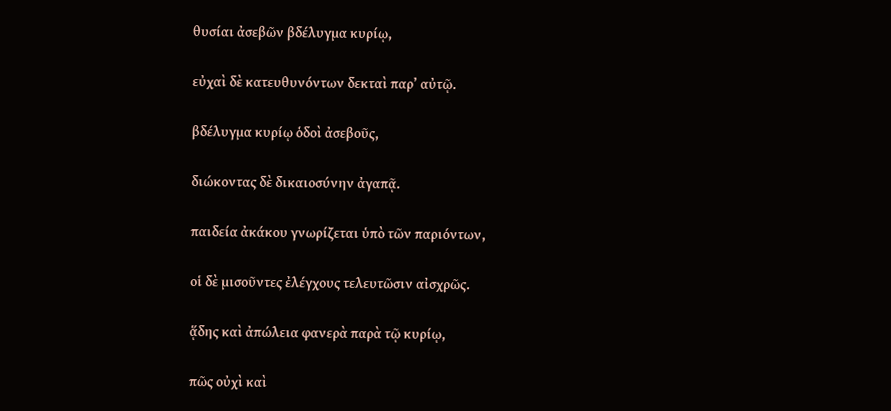θυσίαι ἀσεβῶν βδέλυγμα κυρίῳ,

εὐχαὶ δὲ κατευθυνόντων δεκταὶ παρ’ αὐτῷ.

βδέλυγμα κυρίῳ ὁδοὶ ἀσεβοῦς,

διώκοντας δὲ δικαιοσύνην ἀγαπᾷ.

παιδεία ἀκάκου γνωρίζεται ὑπὸ τῶν παριόντων,

οἱ δὲ μισοῦντες ἐλέγχους τελευτῶσιν αἰσχρῶς.

ᾅδης καὶ ἀπώλεια φανερὰ παρὰ τῷ κυρίῳ,

πῶς οὐχὶ καὶ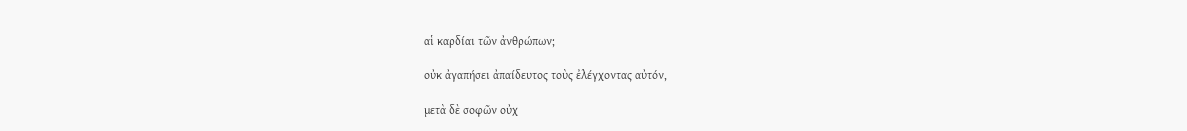αἱ καρδίαι τῶν ἀνθρώπων;

οὐκ ἀγαπήσει ἀπαίδευτος τοὺς ἐλέγχοντας αὐτόν,

μετὰ δὲ σοφῶν οὐχ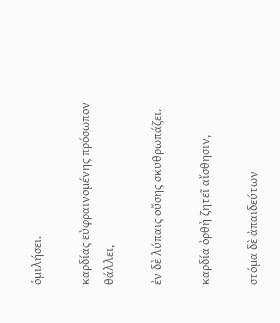ὁμιλήσει.

καρδίας εὐφραινομένης πρόσωπον θάλλει,

ἐν δὲ λύπαις οὔσης σκυθρωπάζει.

καρδία ὀρθὴ ζητεῖ αἴσθησιν,

στόμα δὲ ἀπαιδεύτων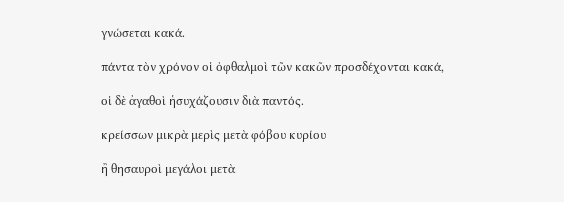γνώσεται κακά.

πάντα τὸν χρόνον οἱ ὀφθαλμοὶ τῶν κακῶν προσδέχονται κακά,

οἱ δὲ ἀγαθοὶ ἡσυχάζουσιν διὰ παντός.

κρείσσων μικρὰ μερὶς μετὰ φόβου κυρίου

ἢ θησαυροὶ μεγάλοι μετὰ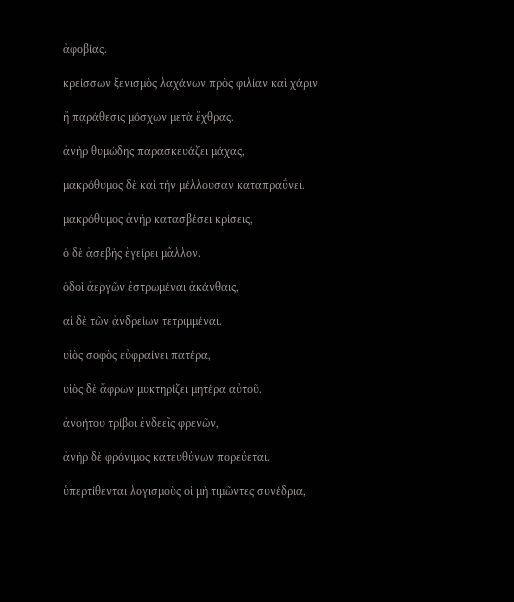ἀφοβίας.

κρείσσων ξενισμὸς λαχάνων πρὸς φιλίαν καὶ χάριν

ἢ παράθεσις μόσχων μετὰ ἔχθρας.

ἀνὴρ θυμώδης παρασκευάζει μάχας,

μακρόθυμος δὲ καὶ τὴν μέλλουσαν καταπραΰνει.

μακρόθυμος ἀνὴρ κατασβέσει κρίσεις,

ὁ δὲ ἀσεβὴς ἐγείρει μᾶλλον.

ὁδοὶ ἀεργῶν ἐστρωμέναι ἀκάνθαις,

αἱ δὲ τῶν ἀνδρείων τετριμμέναι.

υἱὸς σοφὸς εὐφραίνει πατέρα,

υἱὸς δὲ ἄφρων μυκτηρίζει μητέρα αὐτοῦ.

ἀνοήτου τρίβοι ἐνδεεῖς φρενῶν,

ἀνὴρ δὲ φρόνιμος κατευθύνων πορεύεται.

ὑπερτίθενται λογισμοὺς οἱ μὴ τιμῶντες συνέδρια,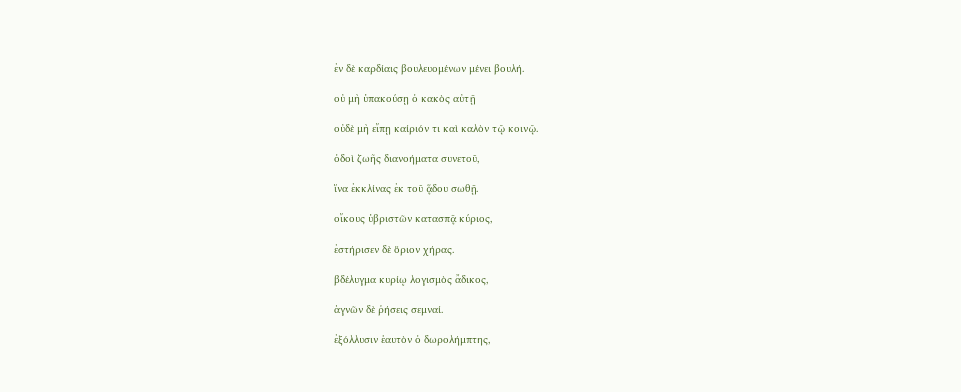ἐν δὲ καρδίαις βουλευομένων μένει βουλή.

οὐ μὴ ὑπακούσῃ ὁ κακὸς αὐτῇ

οὐδὲ μὴ εἴπῃ καίριόν τι καὶ καλὸν τῷ κοινῷ.

ὁδοὶ ζωῆς διανοήματα συνετοῦ,

ἵνα ἐκκλίνας ἐκ τοῦ ᾅδου σωθῇ.

οἴκους ὑβριστῶν κατασπᾷ κύριος,

ἐστήρισεν δὲ ὅριον χήρας.

βδέλυγμα κυρίῳ λογισμὸς ἄδικος,

ἁγνῶν δὲ ῥήσεις σεμναί.

ἐξόλλυσιν ἑαυτὸν ὁ δωρολήμπτης,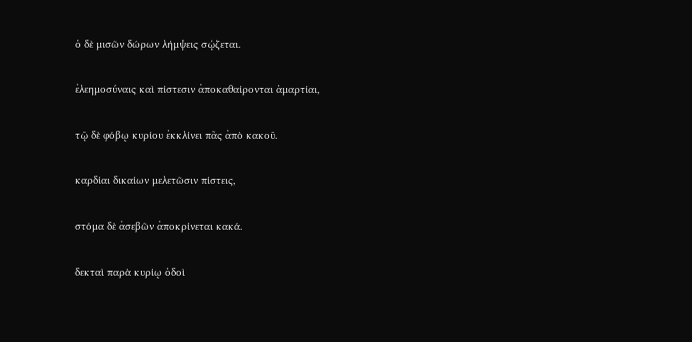ὁ δὲ μισῶν δώρων λήμψεις σῴζεται.

ἐλεημοσύναις καὶ πίστεσιν ἀποκαθαίρονται ἁμαρτίαι,

τῷ δὲ φόβῳ κυρίου ἐκκλίνει πᾶς ἀπὸ κακοῦ.

καρδίαι δικαίων μελετῶσιν πίστεις,

στόμα δὲ ἀσεβῶν ἀποκρίνεται κακά.

δεκταὶ παρὰ κυρίῳ ὁδοὶ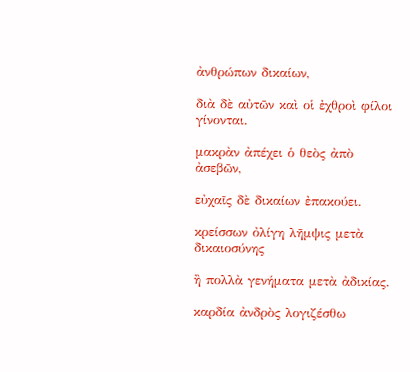ἀνθρώπων δικαίων,

διὰ δὲ αὐτῶν καὶ οἱ ἐχθροὶ φίλοι γίνονται.

μακρὰν ἀπέχει ὁ θεὸς ἀπὸ ἀσεβῶν,

εὐχαῖς δὲ δικαίων ἐπακούει.

κρείσσων ὀλίγη λῆμψις μετὰ δικαιοσύνης

ἢ πολλὰ γενήματα μετὰ ἀδικίας.

καρδία ἀνδρὸς λογιζέσθω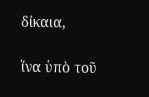δίκαια,

ἵνα ὑπὸ τοῦ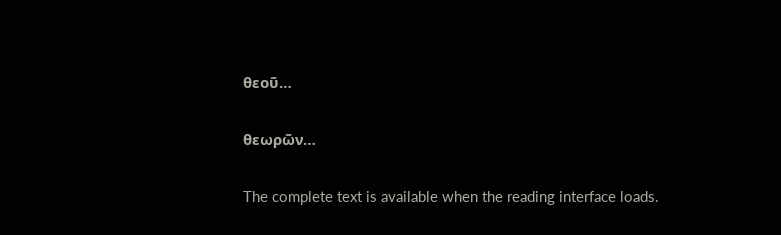θεοῦ…

θεωρῶν…

The complete text is available when the reading interface loads.